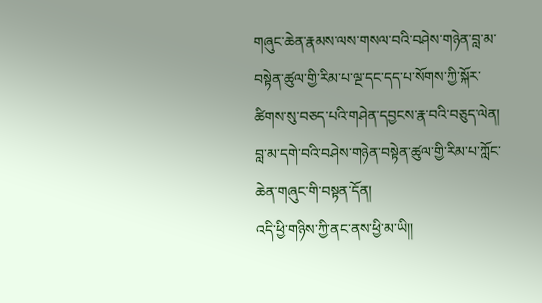གཞུང་ཆེན་རྣམས་ལས་གསལ་བའི་བཤེས་གཉེན་བླ་མ་བསྟེན་ཚུལ་གྱི་རིམ་པ་ལྔ་དང་དད་པ་སོགས་ཀྱི་སྐོར་ཚིགས་སུ་བཅད་པའི་གཤེན་དབྱངས་རྣ་བའི་བཅུད་ལེན།
བླ་མ་དགེ་བའི་བཤེས་གཉེན་བསྟེན་ཚུལ་གྱི་རིམ་པ་ཀློང་ཆེན་གཞུང་གི་བསྟན་དོན།
འདི་ཕྱི་གཉིས་ཀྱི་ནང་ནས་ཕྱི་མ་ཡི།།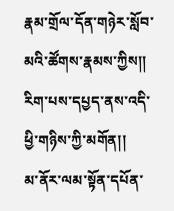རྣམ་གྲོལ་དོན་གཉེར་སློབ་མའི་ཚོགས་རྣམས་ཀྱིས།།
རིག་པས་དཔྱད་ནས་འདི་ཕྱི་གཉིས་ཀྱི་མགོན།།
མ་ནོར་ལམ་སྟོན་དཔོན་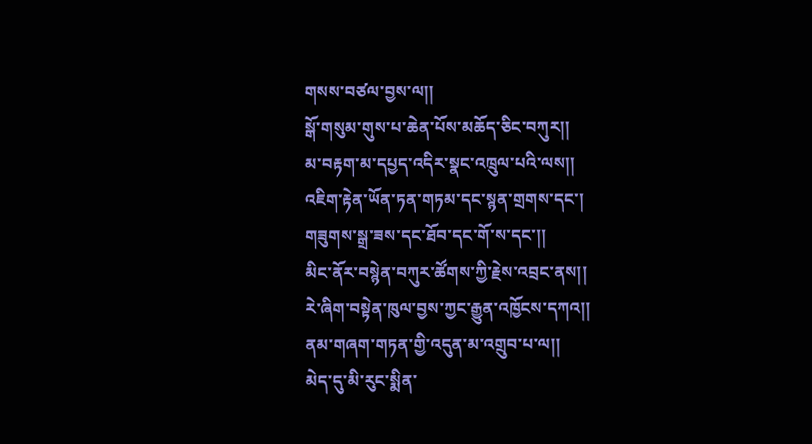གསས་བཙལ་བྱས་ལ།།
སྒོ་གསུམ་གུས་པ་ཆེན་པོས་མཆོད་ཅིང་བཀུར།།
མ་བརྟག་མ་དཔྱད་འདིར་སྣང་འཁྲུལ་པའི་ལས།།
འཇིག་རྟེན་ཡོན་ཏན་གཏམ་དང་སྙན་གྲགས་དང་།
གཟུགས་སྒྲ་ཟས་དང་ཐོབ་དང་གོ་ས་དང་།།
མིང་ནོར་བསྙེན་བཀུར་ཚོགས་ཀྱི་རྗེས་འབྲང་ནས།།
རེ་ཞིག་བསྟེན་ཁུལ་བྱས་ཀྱང་རྒྱུན་འཁྱོངས་དཀའ།།
ནམ་གཞག་གཏན་གྱི་འདུན་མ་འགྲུབ་པ་ལ།།
མེད་དུ་མི་རུང་སྨིན་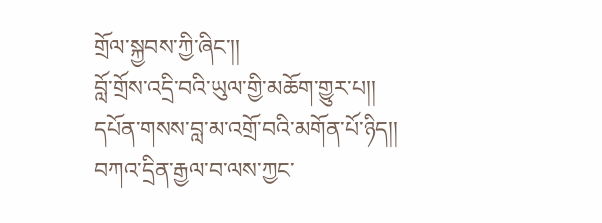གྲོལ་སྐྱབས་ཀྱི་ཞིང་།།
བློ་གྲོས་འདྲི་བའི་ཡུལ་གྱི་མཆོག་གྱུར་པ།།
དཔོན་གསས་བླ་མ་འགྲོ་བའི་མགོན་པོ་ཉིད།།
བཀའ་དྲིན་རྒྱལ་བ་ལས་ཀྱང་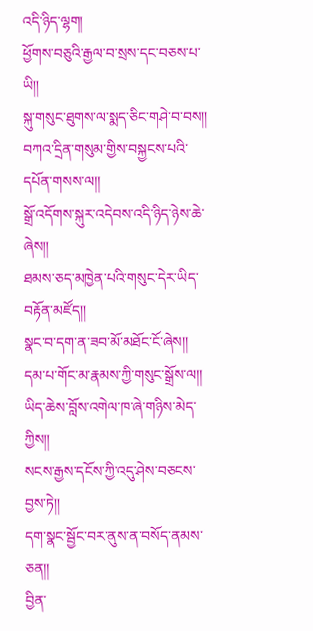འདི་ཉིད་ལྷག།
ཕྱོགས་བཅུའི་རྒྱལ་བ་སྲས་དང་བཅས་པ་ཡི།།
སྐུ་གསུང་ཐུགས་ལ་སྨད་ཅིང་གཤེ་བ་བས།།
བཀའ་དྲིན་གསུམ་གྱིས་བསྐྱངས་པའི་དཔོན་གསས་ལ།།
སྒྲོ་འདོགས་སྐུར་འདེབས་འདི་ཉིད་ཉེས་ཆེ་ཞེས།།
ཐམས་ཅད་མཁྱེན་པའི་གསུང་དེར་ཡིད་བརྟོན་མཛོད།།
སྣང་བ་དག་ན་ཟབ་མོ་མཐོང་ངོ་ཞེས།།
དམ་པ་གོང་མ་རྣམས་ཀྱི་གསུང་སྒྲོས་ལ།།
ཡིད་ཆེས་བློས་འགེལ་ཁ་ཞེ་གཉིས་མེད་ཀྱིས།།
སངས་རྒྱས་དངོས་ཀྱི་འདུ་ཤེས་བཅངས་བྱས་ཏེ།།
དག་སྣང་སྦྱོང་བར་ནུས་ན་བསོད་ནམས་ཅན།།
བྱིན་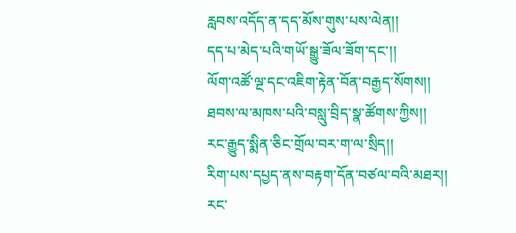རླབས་འདོད་ན་དད་མོས་གུས་པས་ལེན།།
དད་པ་མེད་པའི་གཡོ་སྒྱུ་ཟོལ་ཟོག་དང་།།
ལོག་འཚོ་ལྔ་དང་འཇིག་རྟེན་བོན་བརྒྱད་སོགས།།
ཐབས་ལ་མཁས་པའི་བསླུ་བྲིད་སྣ་ཚོགས་ཀྱིས།།
རང་རྒྱུད་སྨིན་ཅིང་གྲོལ་བར་ག་ལ་སྲིད།།
རིག་པས་དཔྱད་ནས་བརྟག་དོན་བཙལ་བའི་མཐར།།
རང་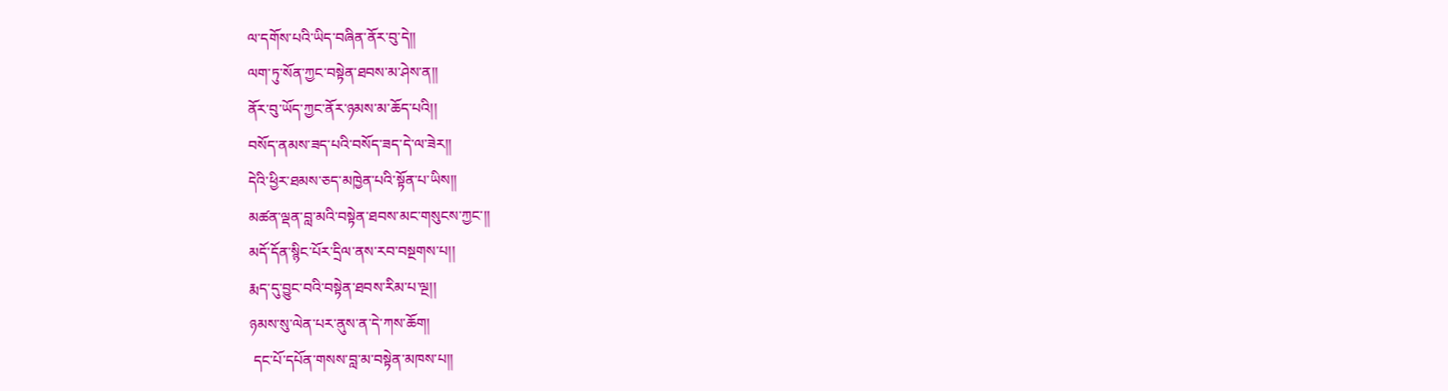ལ་དགོས་པའི་ཡིད་བཞིན་ནོར་བུ་དེ།།
ལག་ཏུ་སོན་ཀྱང་བསྟེན་ཐབས་མ་ཤེས་ན།།
ནོར་བུ་ཡོད་ཀྱང་ནོར་ཉམས་མ་ཆོད་པའི།།
བསོད་ནམས་ཟད་པའི་བསོད་ཟད་དེ་ལ་ཟེར།།
དེའི་ཕྱིར་ཐམས་ཅད་མཁྱེན་པའི་སྟོན་པ་ཡིས།།
མཚན་ལྡན་བླ་མའི་བསྟེན་ཐབས་མང་གསུངས་ཀྱང་།།
མདོ་དོན་སྙིང་པོར་དྲིལ་ནས་རབ་བསྔགས་པ།།
རྨད་དུ་བྱུང་བའི་བསྟེན་ཐབས་རིམ་པ་ལྔ།།
ཉམས་སུ་ལེན་པར་ནུས་ན་དེ་ཀས་ཆོག།
 དང་པོ་དཔོན་གསས་བླ་མ་བསྟེན་མཁས་པ།།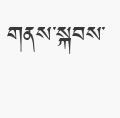གནས་སྐབས་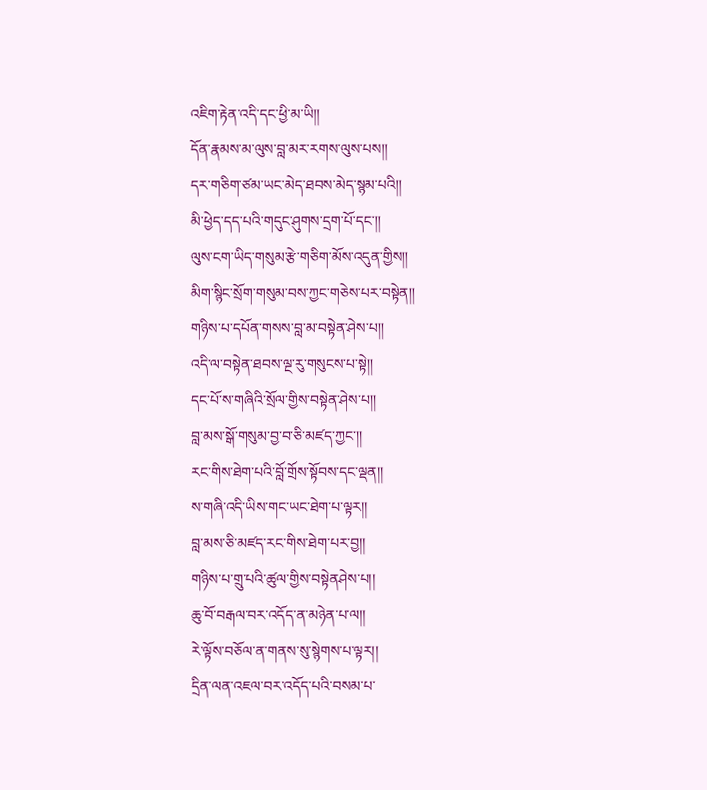འཇིག་རྟེན་འདི་དང་ཕྱི་མ་ཡི།།
དོན་རྣམས་མ་ལུས་བླ་མར་རགས་ལུས་པས།།
དར་གཅིག་ཙམ་ཡང་མེད་ཐབས་མེད་སྙམ་པའི།།
མི་ཕྱེད་དད་པའི་གདུང་ཤུགས་དྲག་པོ་དང་།།
ལུས་ངག་ཡིད་གསུམ་རྩེ་གཅིག་མོས་འདུན་གྱིས།།
མིག་སྙིང་སྲོག་གསུམ་བས་ཀྱང་གཅེས་པར་བསྟེན།།
གཉིས་པ་དཔོན་གསས་བླ་མ་བསྟེན་ཤེས་པ།།
འདི་ལ་བསྟེན་ཐབས་ལྔ་རུ་གསུངས་པ་སྟེ།།
དང་པོ་ས་གཞིའི་སྲོལ་གྱིས་བསྟེན་ཤེས་པ།།
བླ་མས་སྒོ་གསུམ་བྱ་བ་ཅི་མཛད་ཀྱང་།།
རང་གིས་ཐེག་པའི་བློ་གྲོས་སྟོབས་དང་ལྡན།།
ས་གཞི་འདི་ཡིས་གང་ཡང་ཐེག་པ་ལྟར།།
བླ་མས་ཅི་མཛད་རང་གིས་ཐེག་པར་བྱ།།
གཉིས་པ་གྲུ་པའི་ཚུལ་གྱིས་བསྟེནཤེས་པ།།
ཆུ་བོ་བརྒལ་བར་འདོད་ན་མཉེན་པ་ལ།།
རེ་ལྟོས་བཅོལ་ན་གནས་སུ་སྙེགས་པ་ལྟར།།
དྲིན་ལན་འཇལ་བར་འདོད་པའི་བསམ་པ་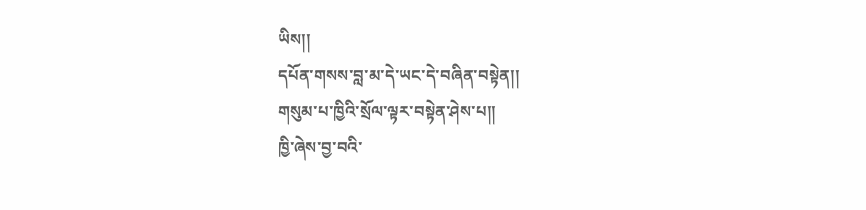ཡིས།།
དཔོན་གསས་བླ་མ་དེ་ཡང་དེ་བཞིན་བསྟེན།།
གསུམ་པ་ཁྱིའི་སྲོལ་ལྟར་བསྟེན་ཤེས་པ།།
ཁྱི་ཞེས་བྱ་བའི་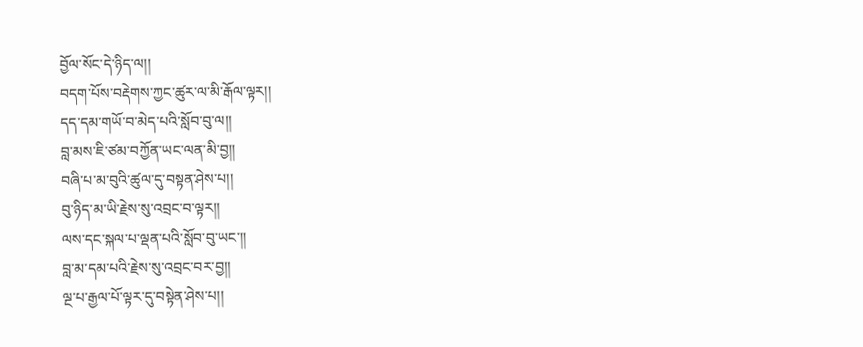བྱོལ་སོང་དེ་ཉིད་ལ།།
བདག་པོས་བརྡེགས་ཀྱང་ཚུར་ལ་མི་རྒོལ་ལྟར།།
དད་དམ་གཡོ་བ་མེད་པའི་སློབ་བུ་ལ།།
བླ་མས་ཇི་ཙམ་བཀྱོན་ཡང་ལན་མི་བྱ།།
བཞི་པ་མ་བུའི་ཚུལ་དུ་བསྟན་ཤེས་པ།།
བུ་ཉིད་མ་ཡི་རྗེས་སུ་འབྲང་བ་ལྟར།།
ལས་དང་སྐལ་པ་ལྡན་པའི་སློབ་བུ་ཡང་།།
བླ་མ་དམ་པའི་རྗེས་སུ་འབྲང་བར་བྱ།།
ལྔ་པ་རྒྱལ་པོ་ལྟར་དུ་བསྟེན་ཤེས་པ།།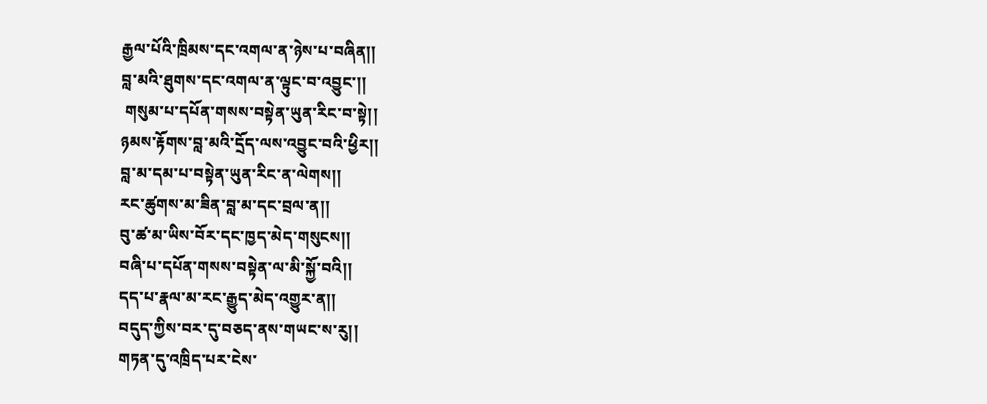རྒྱལ་པོའི་ཁྲིམས་དང་འགལ་ན་ཉེས་པ་བཞིན།།
བླ་མའི་ཐུགས་དང་འགལ་ན་ལྟུང་བ་འབྱུང་།།
 གསུམ་པ་དཔོན་གསས་བསྟེན་ཡུན་རིང་བ་སྟེ།།
ཉམས་རྟོགས་བླ་མའི་དྲོད་ལས་འབྱུང་བའི་ཕྱིར།།
བླ་མ་དམ་པ་བསྟེན་ཡུན་རིང་ན་ལེགས།།
རང་ཚུགས་མ་ཟིན་བླ་མ་དང་བྲལ་ན།།
བུ་ཚ་མ་ཡིས་བོར་དང་ཁྱད་མེད་གསུངས།།
བཞི་པ་དཔོན་གསས་བསྟེན་ལ་མི་སྐྱོ་བའི།།
དད་པ་རྣལ་མ་རང་རྒྱུད་མེད་འགྱུར་ན།།
བདུད་ཀྱིས་བར་དུ་བཅད་ནས་གཡང་ས་རུ།།
གཏན་དུ་འཁྲིད་པར་ངེས་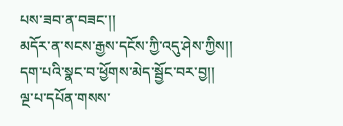པས་ཟབ་ན་བཟང་།།
མདོར་ན་སངས་རྒྱས་དངོས་ཀྱི་འདུ་ཤེས་ཀྱིས།།
དག་པའི་སྣང་བ་ཕྱོགས་མེད་སྦྱོང་བར་བྱ།།
ལྔ་པ་དཔོན་གསས་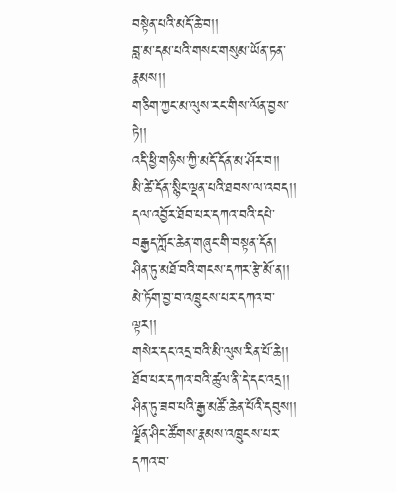བསྟེན་པའི་མདོ་ཆེ་བ།།
བླ་མ་དམ་པའི་གསང་གསུམ་ཡོན་ཏན་རྣམས།།
གཅིག་ཀྱང་མ་ལུས་རང་གིས་ལོན་བྱས་ཏེ།།
འདི་ཕྱི་གཉིས་ཀྱི་མདོ་དོན་མ་ཤོར་བ།།
མི་ཚེ་དོན་སྙིང་ལྡན་པའི་ཐབས་ལ་འབད།།
དལ་འབྱོར་ཐོབ་པར་དཀའ་བའི་དཔེ་བརྒྱད་ཀློང་ཆེན་གཞུང་གི་བསྟན་དོན།
ཤིན་ཏུ་མཐོ་བའི་གངས་དཀར་རྩེ་མོ་ན།།
མེ་ཏོག་བྱ་བ་འཁྲུངས་པར་དཀའ་བ་ལྟར།།
གསེར་དང་འདྲ་བའི་མི་ལུས་རིན་པོ་ཆེ།།
ཐོབ་པར་དཀའ་བའི་ཚུལ་ནི་དེ་དང་འདྲ།།
ཤིན་ཏུ་ཟབ་པའི་རྒྱ་མཚོ་ཆེན་པོའི་དབུས།།
ལྗོན་ཤིང་ཚོགས་རྣམས་འཁྲུངས་པར་དཀའ་བ་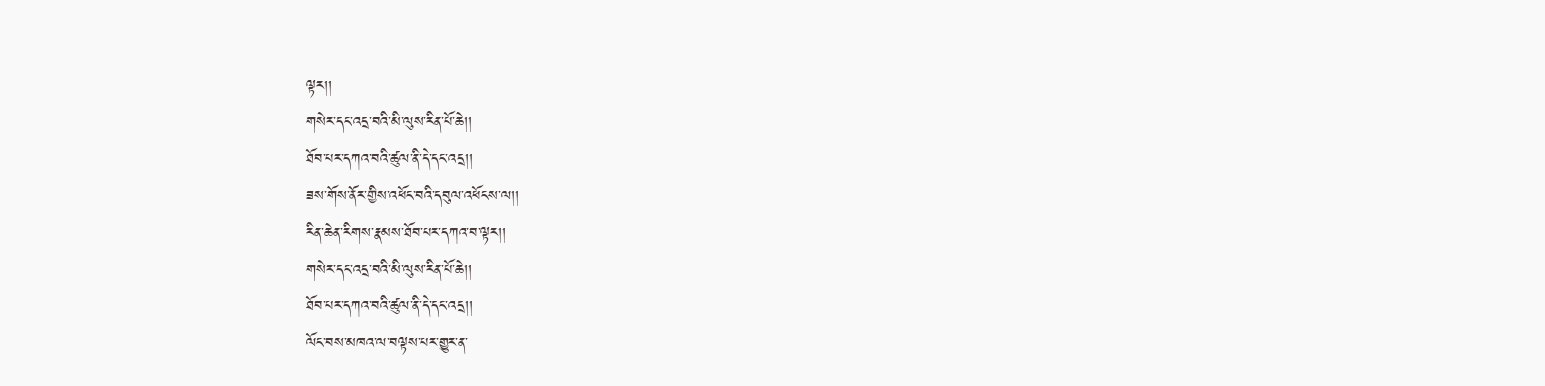ལྟར།།
གསེར་དང་འདྲ་བའི་མི་ལུས་རིན་པོ་ཆེ།།
ཐོབ་པར་དཀའ་བའི་ཚུལ་ནི་དེ་དང་འདྲ།།
ཟས་གོས་ནོར་གྱིས་འཕོང་བའི་དབུལ་འཕོངས་ལ།།
རིན་ཆེན་རིགས་རྣམས་ཐོབ་པར་དཀའ་བ་ལྟར།།
གསེར་དང་འདྲ་བའི་མི་ལུས་རིན་པོ་ཆེ།།
ཐོབ་པར་དཀའ་བའི་ཚུལ་ནི་དེ་དང་འདྲ།།
ལོང་བས་མཁའ་ལ་བལྟས་པར་གྱུར་ན་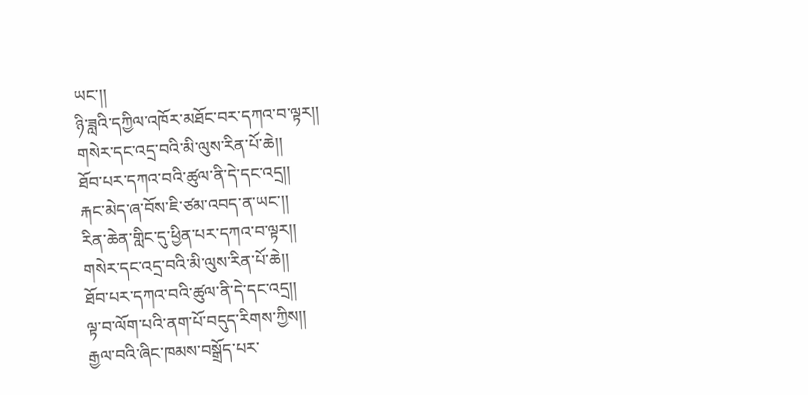ཡང་།།
ཉི་ཟླའི་དཀྱིལ་འཁོར་མཐོང་བར་དཀའ་བ་ལྟར།།
གསེར་དང་འདྲ་བའི་མི་ལུས་རིན་པོ་ཆེ།།
ཐོབ་པར་དཀའ་བའི་ཚུལ་ནི་དེ་དང་འདྲ།།
རྐང་མེད་ཞ་བོས་ཇི་ཙམ་འབད་ན་ཡང་།།
རིན་ཆེན་གླིང་དུ་ཕྱིན་པར་དཀའ་བ་ལྟར།།
གསེར་དང་འདྲ་བའི་མི་ལུས་རིན་པོ་ཆེ།།
ཐོབ་པར་དཀའ་བའི་ཚུལ་ནི་དེ་དང་འདྲ།།
ལྟ་བ་ལོག་པའི་ནག་པོ་བདུད་རིགས་ཀྱིས།།
རྒྱལ་བའི་ཞིང་ཁམས་བསྒྲོད་པར་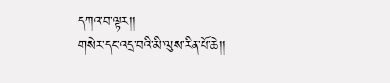དཀའ་བ་ལྟར།།
གསེར་དང་འདྲ་བའི་མི་ལུས་རིན་པོ་ཆེ།།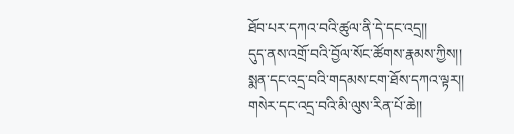ཐོབ་པར་དཀའ་བའི་ཚུལ་ནི་དེ་དང་འདྲ།།
དུད་ནས་འགྲོ་བའི་བྱོལ་སོང་ཚོགས་རྣམས་ཀྱིས།།
སྨན་དང་འདྲ་བའི་གདམས་ངག་ཐོས་དཀའ་ལྟར།།
གསེར་དང་འདྲ་བའི་མི་ལུས་རིན་པོ་ཆེ།།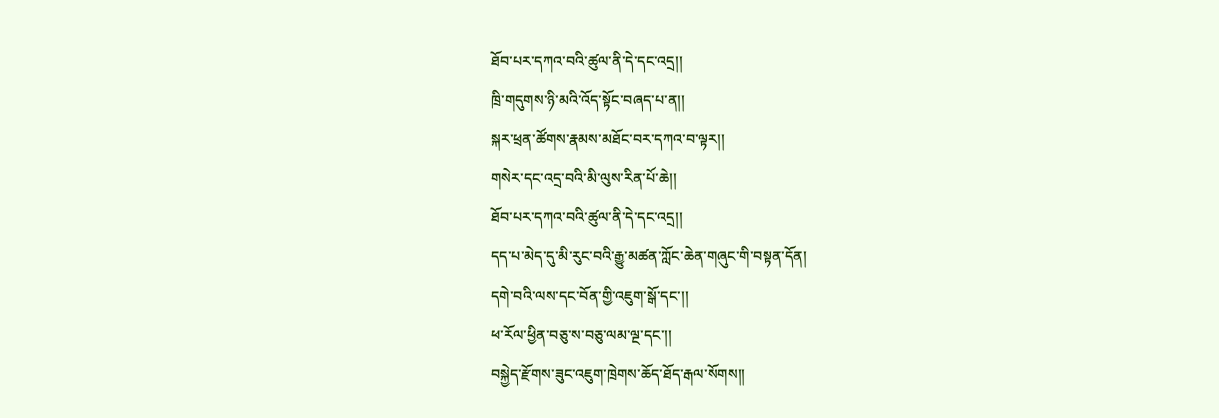ཐོབ་པར་དཀའ་བའི་ཚུལ་ནི་དེ་དང་འདྲ།།
ཁྲི་གདུགས་ཉི་མའི་འོད་སྟོང་བཞད་པ་ན།།
སྐར་ཕྲན་ཚོགས་རྣམས་མཐོང་བར་དཀའ་བ་ལྟར།།
གསེར་དང་འདྲ་བའི་མི་ལུས་རིན་པོ་ཆེ།།
ཐོབ་པར་དཀའ་བའི་ཚུལ་ནི་དེ་དང་འདྲ།།
དད་པ་མེད་དུ་མི་རུང་བའི་རྒྱུ་མཚན་ཀློང་ཆེན་གཞུང་གི་བསྟན་དོན།
དགེ་བའི་ལས་དང་བོན་གྱི་འཇུག་སྒོ་དང་།།
ཕ་རོལ་ཕྱིན་བཅུ་ས་བཅུ་ལམ་ལྔ་དང་།།
བསྐྱེད་རྫོགས་ཟུང་འཇུག་ཁྲེགས་ཆོད་ཐོད་རྒལ་སོགས།།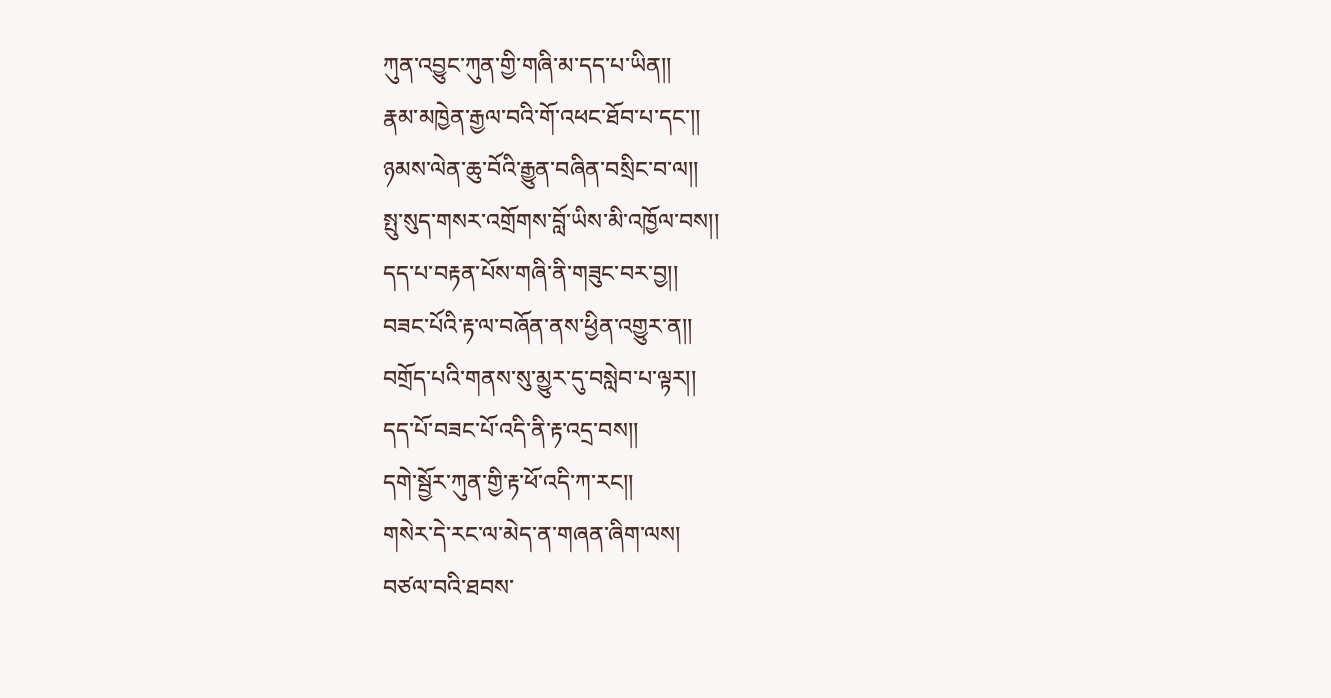ཀུན་འབྱུང་ཀུན་གྱི་གཞི་མ་དད་པ་ཡིན།།
རྣམ་མཁྱེན་རྒྱལ་བའི་གོ་འཕང་ཐོབ་པ་དང་།།
ཉམས་ལེན་ཆུ་བོའི་རྒྱུན་བཞིན་བསྲིང་བ་ལ།།
སྤུ་སུད་གསར་འགྲོགས་བློ་ཡིས་མི་འཁྱོལ་བས།།
དད་པ་བརྟན་པོས་གཞི་ནི་གཟུང་བར་བྱ།།
བཟང་པོའི་རྟ་ལ་བཞོན་ནས་ཕྱིན་འགྱུར་ན།།
བགྲོད་པའི་གནས་སུ་མྱུར་དུ་བསླེབ་པ་ལྟར།།
དད་པོ་བཟང་པོ་འདི་ནི་རྟ་འདྲ་བས།།
དགེ་སྦྱོར་ཀུན་གྱི་རྟ་ཕོ་འདི་ཀ་རང།།
གསེར་དེ་རང་ལ་མེད་ན་གཞན་ཞིག་ལས།
བཙལ་བའི་ཐབས་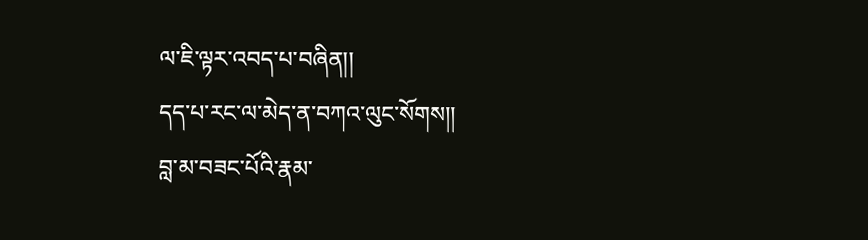ལ་ཇི་ལྟར་འབད་པ་བཞིན།།
དད་པ་རང་ལ་མེད་ན་བཀའ་ལུང་སོགས།།
བླ་མ་བཟང་པོའི་རྣམ་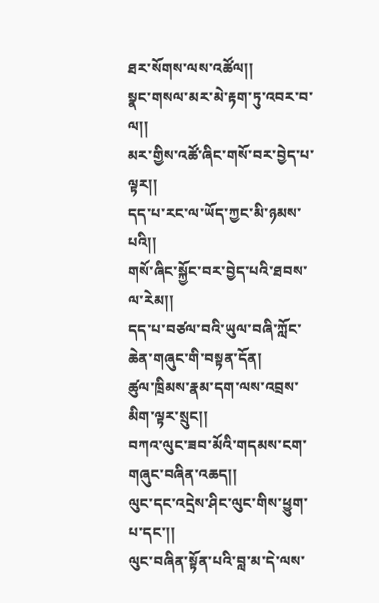ཐར་སོགས་ལས་འཚོལ།།
སྣང་གསལ་མར་མེ་རྟག་ཏུ་འབར་བ་ལ།།
མར་གྱིས་འཚོ་ཞིང་གསོ་བར་བྱེད་པ་ལྟར།།
དད་པ་རང་ལ་ཡོད་ཀྱང་མི་ཉམས་པའི།།
གསོ་ཞིང་སྐྱོང་བར་བྱེད་པའི་ཐབས་ལ་རེམ།།
དད་པ་བཙལ་བའི་ཡུལ་བཞི་ཀློང་ཆེན་གཞུང་གི་བསྟན་དོན།
ཚུལ་ཁྲིམས་རྣམ་དག་ལས་འབྲས་མིག་ལྟར་སྲུང།།
བཀའ་ལུང་ཟབ་མོའི་གདམས་ངག་གཞུང་བཞིན་འཆད།།
ལུང་དང་འདྲེས་ཤིང་ལུང་གིས་ཕྱུག་པ་དང་།།
ལུང་བཞིན་སྟོན་པའི་བླ་མ་དེ་ལས་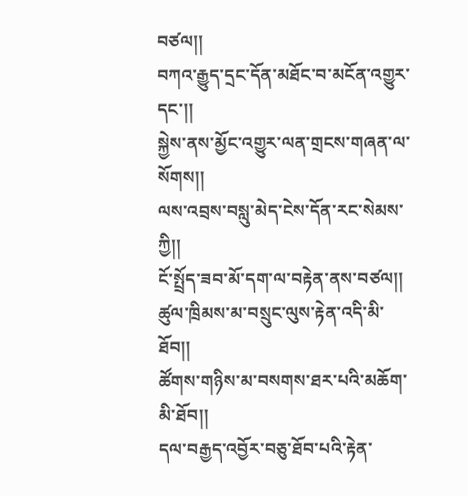བཙལ།།
བཀའ་རྒྱུད་དྲང་དོན་མཐོང་བ་མངོན་འགྱུར་དང་།།
སྐྱེས་ནས་མྱོང་འགྱུར་ལན་གྲངས་གཞན་ལ་སོགས།།
ལས་འབྲས་བསླུ་མེད་ངེས་དོན་རང་སེམས་ཀྱི།།
ངོ་སྤྲོད་ཟབ་མོ་དག་ལ་བརྟེན་ནས་བཙལ།།
ཚུལ་ཁྲིམས་མ་བསྲུང་ལུས་རྟེན་འདི་མི་ཐོབ།།
ཚོགས་གཉིས་མ་བསགས་ཐར་པའི་མཆོག་མི་ཐོབ།།
དལ་བརྒྱད་འབྱོར་བཅུ་ཐོབ་པའི་རྟེན་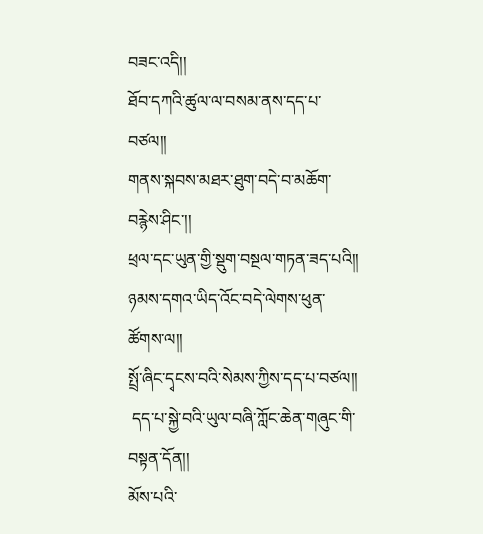བཟང་འདི།།
ཐོབ་དཀའི་ཚུལ་ལ་བསམ་ནས་དད་པ་བཙལ།།
གནས་སྐབས་མཐར་ཐུག་བདེ་བ་མཆོག་བརྙེས་ཤིང་།།
ཕྲལ་དང་ཡུན་གྱི་སྡུག་བསྔལ་གཏན་ཟད་པའི།།
ཉམས་དགའ་ཡིད་འོང་བདེ་ལེགས་ཕུན་ཚོགས་ལ།།
སྤྲོ་ཞིང་དྭངས་བའི་སེམས་ཀྱིས་དད་པ་བཙལ།།
 དད་པ་སྐྱེ་བའི་ཡུལ་བཞི་ཀློང་ཆེན་གཞུང་གི་བསྟན་དོན།།
མོས་པའི་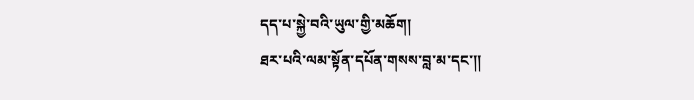དད་པ་སྐྱེ་བའི་ཡུལ་གྱི་མཆོག།
ཐར་པའི་ལམ་སྟོན་དཔོན་གསས་བླ་མ་དང་།།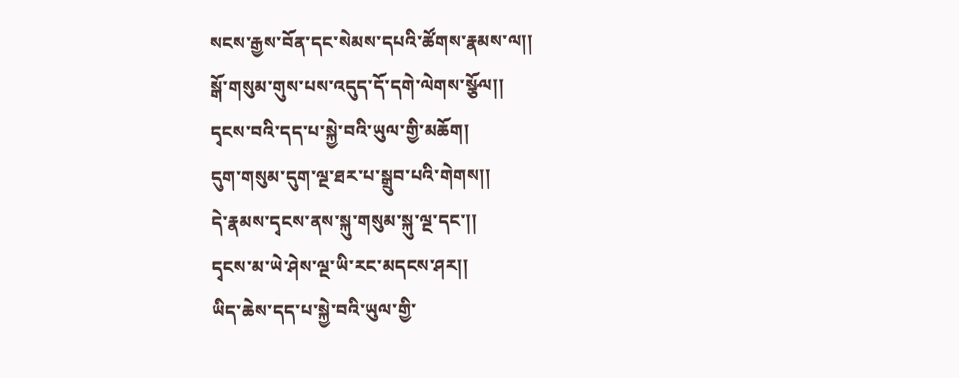སངས་རྒྱས་བོན་དང་སེམས་དཔའི་ཚོགས་རྣམས་ལ།།
སྒོ་གསུམ་གུས་པས་འདུད་དོ་དགེ་ལེགས་སྩོལ།།
དྭངས་བའི་དད་པ་སྐྱེ་བའི་ཡུལ་གྱི་མཆོག།
དུག་གསུམ་དུག་ལྔ་ཐར་པ་སྒྲུབ་པའི་གེགས།།
དེ་རྣམས་དྭངས་ནས་སྐུ་གསུམ་སྐུ་ལྔ་དང་།།
དྭངས་མ་ཡེ་ཤེས་ལྔ་ཡི་རང་མདངས་ཤར།།
ཡིད་ཆེས་དད་པ་སྐྱེ་བའི་ཡུལ་གྱི་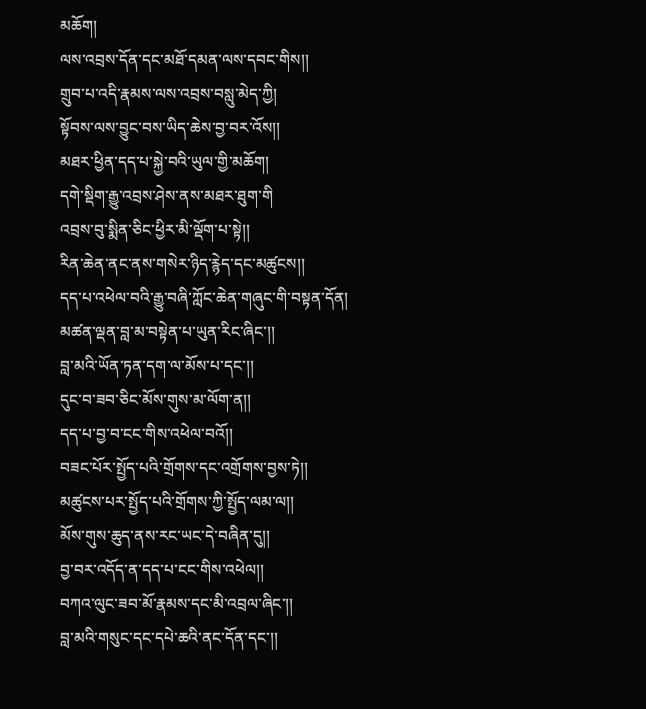མཆོག།
ལས་འབྲས་དོན་དང་མཐོ་དམན་ལས་དབང་གིས།།
གྲུབ་པ་འདི་རྣམས་ལས་འབྲས་བསླུ་མེད་ཀྱི།
སྟོབས་ལས་བྱུང་བས་ཡིད་ཆེས་བྱ་བར་འོས།།
མཐར་ཕྱིན་དད་པ་སྐྱེ་བའི་ཡུལ་གྱི་མཆོག།
དགེ་སྡིག་རྒྱུ་འབྲས་ཤེས་ནས་མཐར་ཐུག་གི
འབྲས་བུ་སྨིན་ཅིང་ཕྱིར་མི་ལྡོག་པ་སྟེ།།
རིན་ཆེན་ནང་ནས་གསེར་ཉིད་རྙེད་དང་མཚུངས།།
དད་པ་འཕེལ་བའི་རྒྱུ་བཞི་ཀློང་ཆེན་གཞུང་གི་བསྟན་དོན།
མཚན་ལྡན་བླ་མ་བསྟེན་པ་ཡུན་རིང་ཞིང་།།
བླ་མའི་ཡོན་ཏན་དག་ལ་མོས་པ་དང་།།
དུང་བ་ཟབ་ཅིང་མོས་གུས་མ་ལོག་ན།།
དད་པ་བྱ་བ་ངང་གིས་འཕེལ་བའོ།།
བཟང་པོར་སྤྱོད་པའི་གྲོགས་དང་འགྲོགས་བྱས་ཏེ།།
མཚུངས་པར་སྤྱོད་པའི་གྲོགས་ཀྱི་སྤྱོད་ལམ་ལ།།
མོས་གུས་ཆུད་ནས་རང་ཡང་དེ་བཞིན་དུ།།
བྱ་བར་འདོད་ན་དད་པ་ངང་གིས་འཕེལ།།
བཀའ་ལུང་ཟབ་མོ་རྣམས་དང་མི་འབྲལ་ཞིང་།།
བླ་མའི་གསུང་དང་དཔེ་ཆའི་ནང་དོན་དང་།།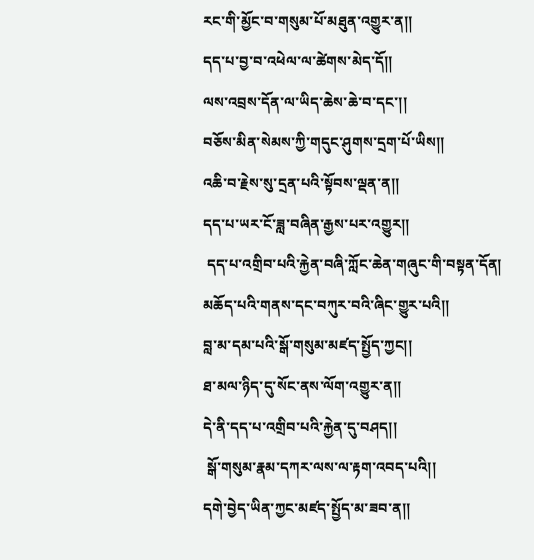རང་གི་མྱོང་བ་གསུམ་པོ་མཐུན་འགྱུར་ན།།
དད་པ་བྱ་བ་འཕེལ་ལ་ཚེགས་མེད་དོ།།
ལས་འབྲས་དོན་ལ་ཡིད་ཆེས་ཆེ་བ་དང་།།
བཅོས་མིན་སེམས་ཀྱི་གདུང་ཤུགས་དྲག་པོ་ཡིས།།
འཆི་བ་རྗེས་སུ་དྲན་པའི་སྟོབས་ལྡན་ན།།
དད་པ་ཡར་ངོ་ཟླ་བཞིན་རྒྱས་པར་འགྱུར།།
 དད་པ་འགྲིབ་པའི་རྐྱེན་བཞི་ཀློང་ཆེན་གཞུང་གི་བསྟན་དོན།
མཆོད་པའི་གནས་དང་བཀུར་བའི་ཞིང་གྱུར་པའི།།
བླ་མ་དམ་པའི་སྒོ་གསུམ་མཛད་སྤྱོད་ཀྱང།།
ཐ་མལ་ཉིད་དུ་སོང་ནས་ལོག་འགྱུར་ན།།
དེ་ནི་དད་པ་འགྲིབ་པའི་རྐྱེན་དུ་བཤད།།
 སྒོ་གསུམ་རྣམ་དཀར་ལས་ལ་རྟག་འབད་པའི།།
དགེ་བྱེད་ཡིན་ཀྱང་མཛད་སྤྱོད་མ་ཟབ་ན།།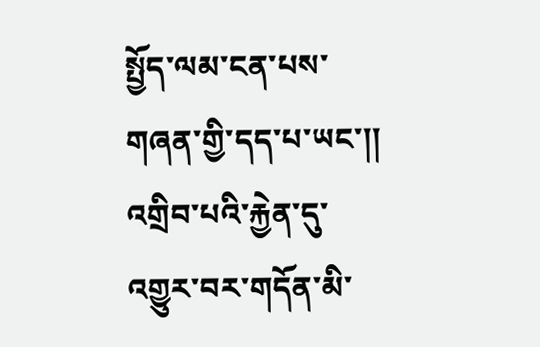སྤྱོད་ལམ་ངན་པས་གཞན་གྱི་དད་པ་ཡང་།།
འགྲིབ་པའི་རྐྱེན་དུ་འགྱུར་བར་གདོན་མི་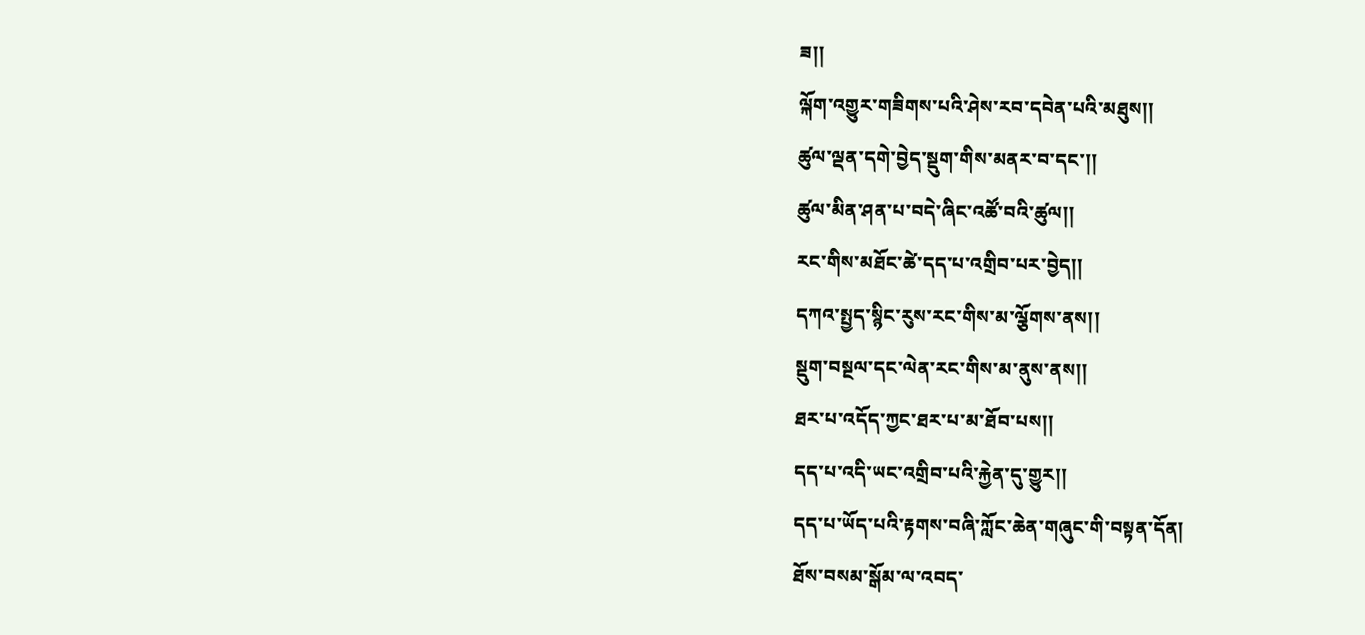ཟ།།
ལྐོག་འགྱུར་གཟིགས་པའི་ཤེས་རབ་དབེན་པའི་མཐུས།།
ཚུལ་ལྡན་དགེ་བྱེད་སྡུག་གིས་མནར་བ་དང་།།
ཚུལ་མིན་ཤན་པ་བདེ་ཞིང་འཚོ་བའི་ཚུལ།།
རང་གིས་མཐོང་ཚེ་དད་པ་འགྲིབ་པར་བྱེད།།
དཀའ་སྤྱད་སྙིང་རུས་རང་གིས་མ་ལྕོགས་ནས།།
སྡུག་བསྔལ་དང་ལེན་རང་གིས་མ་ནུས་ནས།།
ཐར་པ་འདོད་ཀྱང་ཐར་པ་མ་ཐོབ་པས།།
དད་པ་འདི་ཡང་འགྲིབ་པའི་རྐྱེན་དུ་གྱུར།།
དད་པ་ཡོད་པའི་རྟགས་བཞི་ཀློང་ཆེན་གཞུང་གི་བསྟན་དོན།
ཐོས་བསམ་སྒོམ་ལ་འབད་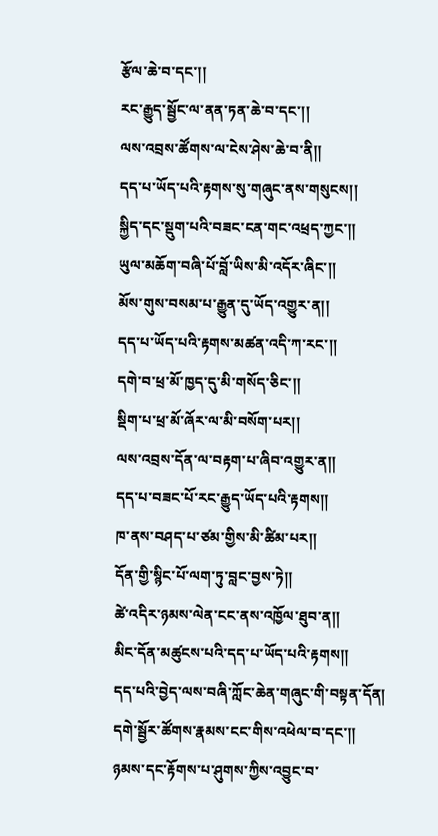རྩོལ་ཆེ་བ་དང་།།
རང་རྒྱུད་སྦྱོང་ལ་ནན་ཏན་ཆེ་བ་དང་།།
ལས་འབྲས་ཚོགས་ལ་ངེས་ཤེས་ཆེ་བ་ནི།།
དད་པ་ཡོད་པའི་རྟགས་སུ་གཞུང་ནས་གསུངས།།
སྐྱིད་དང་སྡུག་པའི་བཟང་ངན་གང་འཕྲད་ཀྱང་།།
ཡུལ་མཆོག་བཞི་པོ་བློ་ཡིས་མི་འདོར་ཞིང་།།
མོས་གུས་བསམ་པ་རྒྱུན་དུ་ཡོད་འགྱུར་ན།།
དད་པ་ཡོད་པའི་རྟགས་མཚན་འདི་ཀ་རང་།།
དགེ་བ་ཕྲ་མོ་ཁྱད་དུ་མི་གསོད་ཅིང་།།
སྡིག་པ་ཕྲ་མོ་ཞོར་ལ་མི་བསོག་པར།།
ལས་འབྲས་དོན་ལ་བརྟག་པ་ཞིབ་འགྱུར་ན།།
དད་པ་བཟང་པོ་རང་རྒྱུད་ཡོད་པའི་རྟགས།།
ཁ་ནས་བཤད་པ་ཙམ་གྱིས་མི་ཚིམ་པར།།
དོན་གྱི་སྙིང་པོ་ལག་ཏུ་བླང་བྱས་ཏེ།།
ཚེ་འདིར་ཉམས་ལེན་ངང་ནས་འཁྱོལ་ཐུབ་ན།།
མིང་དོན་མཚུངས་པའི་དད་པ་ཡོད་པའི་རྟགས།།
དད་པའི་བྱེད་ལས་བཞི་ཀློང་ཆེན་གཞུང་གི་བསྟན་དོན།
དགེ་སྦྱོར་ཚོགས་རྣམས་ངང་གིས་འཕེལ་བ་དང་།།
ཉམས་དང་རྟོགས་པ་ཤུགས་ཀྱིས་འབྱུང་བ་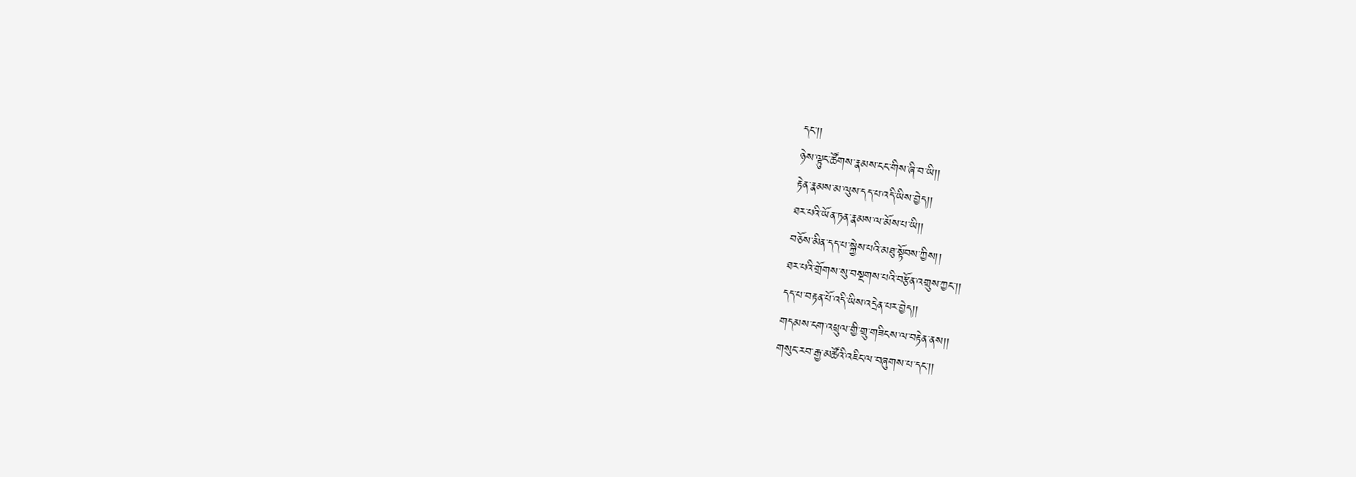དང་།།
ཉེས་ལྟུང་ཚོགས་རྣམས་ངང་གིས་ཞི་བ་ཡི།།
རྟེན་རྣམས་མ་ལུས་དད་པ་འདི་ཡིས་བྱེད།།
ཐར་པའི་ཡོན་ཏན་རྣམས་ལ་མོས་པ་ཡི།།
བཅོས་མིན་དད་པ་སྐྱེས་པའི་མཐུ་སྟོབས་ཀྱིས།།
ཐར་པའི་གྲོགས་སུ་བསྔགས་པའི་བརྩོན་འགྲུས་ཀྱང་།།
དད་པ་བརྟན་པོ་འདི་ཡིས་འདྲེན་པར་བྱེད།།
གདམས་ངག་འཕྲུལ་གྱི་གྲུ་གཟིངས་ལ་བརྟེན་ནས།།
གསུང་རབ་རྒྱ་མཚོའི་འཇིང་ལ་བཞུགས་པ་དང་།།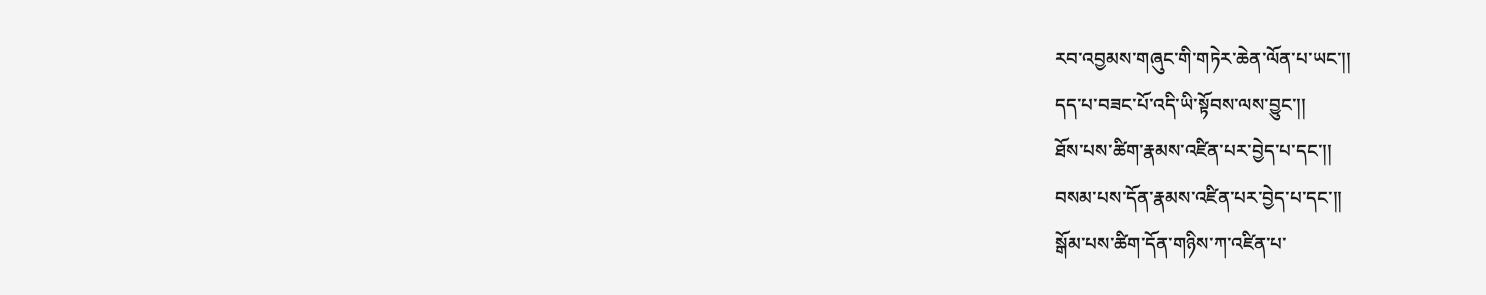རབ་འབྱམས་གཞུང་གི་གཏེར་ཆེན་ལོན་པ་ཡང་།།
དད་པ་བཟང་པོ་འདི་ཡི་སྟོབས་ལས་བྱུང་།།
ཐོས་པས་ཚིག་རྣམས་འཛིན་པར་བྱེད་པ་དང་།།
བསམ་པས་དོན་རྣམས་འཛིན་པར་བྱེད་པ་དང་།།
སྒོམ་པས་ཚིག་དོན་གཉིས་ཀ་འཛིན་པ་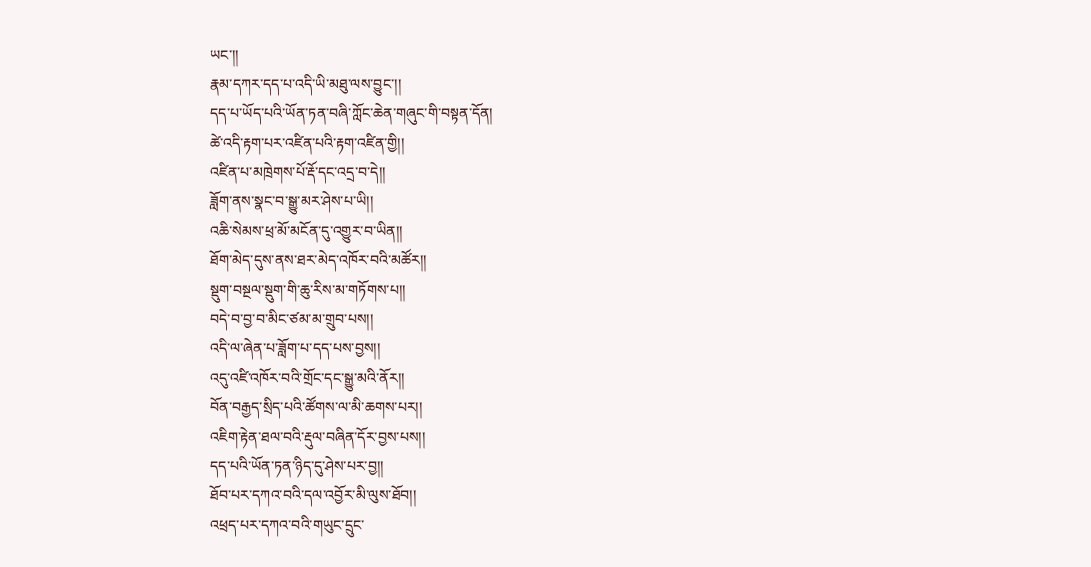ཡང་།།
རྣམ་དཀར་དད་པ་འདི་ཡི་མཐུ་ལས་བྱུང་།།
དད་པ་ཡོད་པའི་ཡོན་ཏན་བཞི་ཀློང་ཆེན་གཞུང་གི་བསྟན་དོན།
ཚེ་འདི་རྟག་པར་འཛིན་པའི་རྟག་འཛིན་གྱི།།
འཛིན་པ་མཁྲེགས་པོ་རྡོ་དང་འདྲ་བ་དེ།།
ཟློག་ནས་སྣང་བ་སྒྱུ་མར་ཤེས་པ་ཡི།།
འཆི་སེམས་ཕྲ་མོ་མངོན་དུ་འགྱུར་བ་ཡིན།།
ཐོག་མེད་དུས་ནས་ཐར་མེད་འཁོར་བའི་མཚོར།།
སྡུག་བསྔལ་སྡུག་གི་ཆུ་རིས་མ་གཏོགས་པ།།
བདེ་བ་བྱ་བ་མིང་ཙམ་མ་གྲུབ་པས།།
འདི་ལ་ཞེན་པ་ཟློག་པ་དད་པས་བྱས།།
འདུ་འཛི་འཁོར་བའི་གྲོང་དང་སྒྱུ་མའི་ནོར།།
བོན་བརྒྱད་སྲིད་པའི་ཚོགས་ལ་མི་ཆགས་པར།།
འཇིག་རྟེན་ཐལ་བའི་རྡུལ་བཞིན་དོར་བྱས་པས།།
དད་པའི་ཡོན་ཏན་ཉིད་དུ་ཤེས་པར་བྱ།།
ཐོབ་པར་དཀའ་བའི་དལ་འབྱོར་མི་ལུས་ཐོབ།།
འཕྲད་པར་དཀའ་བའི་གཡུང་དྲུང་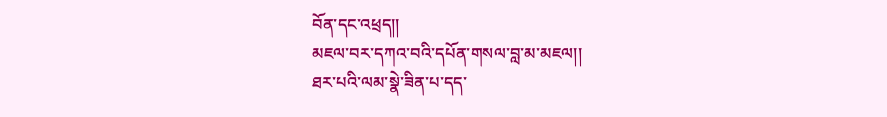བོན་དང་འཕྲད།།
མཇལ་བར་དཀའ་བའི་དཔོན་གསལ་བླ་མ་མཇལ།།
ཐར་པའི་ལམ་སྣེ་ཟིན་པ་དད་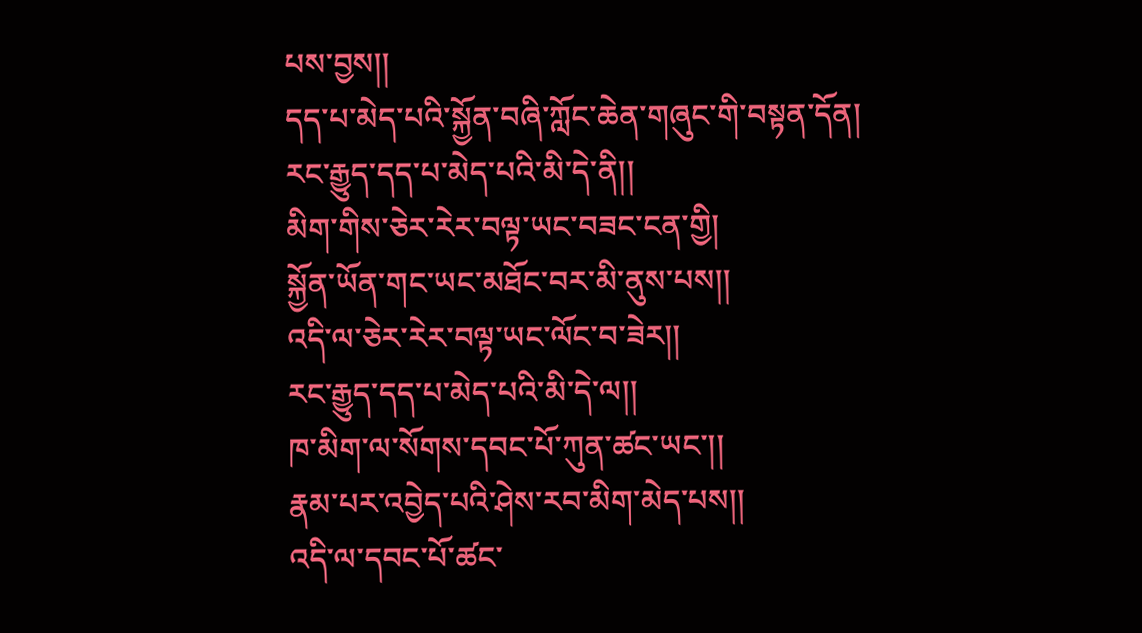པས་བྱས།།
དད་པ་མེད་པའི་སྐྱོན་བཞི་ཀློང་ཆེན་གཞུང་གི་བསྟན་དོན།
རང་རྒྱུད་དད་པ་མེད་པའི་མི་དེ་ནི།།
མིག་གིས་ཅེར་རེར་བལྟ་ཡང་བཟང་ངན་གྱི།
སྐྱོན་ཡོན་གང་ཡང་མཐོང་བར་མི་ནུས་པས།།
འདི་ལ་ཅེར་རེར་བལྟ་ཡང་ལོང་བ་ཟེར།།
རང་རྒྱུད་དད་པ་མེད་པའི་མི་དེ་ལ།།
ཁ་མིག་ལ་སོགས་དབང་པོ་ཀུན་ཚང་ཡང་།།
རྣམ་པར་འབྱེད་པའི་ཤེས་རབ་མིག་མེད་པས།།
འདི་ལ་དབང་པོ་ཚང་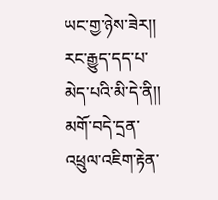ཡང་གྱ་ཉེས་ཟེར།།
རང་རྒྱུད་དད་པ་མེད་པའི་མི་དེ་ནི།།
མགོ་བདེ་དྲན་འཕྲུལ་འཇིག་རྟེན་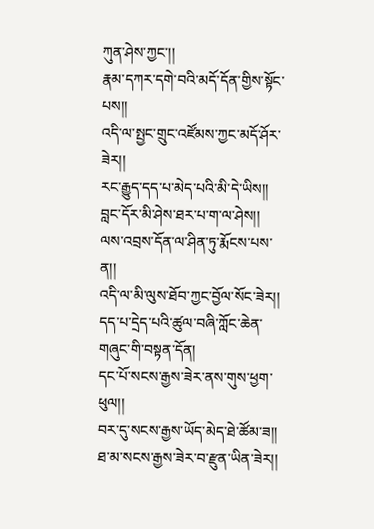ཀུན་ཤེས་ཀྱང་།།
རྣམ་དཀར་དགེ་བའི་མདོ་དོན་གྱིས་སྟོང་པས།།
འདི་ལ་སྤྱང་གྲུང་འཛོམས་ཀྱང་མདོ་ཤོར་ཟེར།།
རང་རྒྱུད་དད་པ་མེད་པའི་མི་དེ་ཡིས།།
བླང་དོར་མི་ཤེས་ཐར་པ་ག་ལ་ཤེས།།
ལས་འབྲས་དོན་ལ་ཤིན་ཏུ་རྨོངས་པས་ན།།
འདི་ལ་མི་ལུས་ཐོབ་ཀྱང་བྱོལ་སོང་ཟེར།།
དད་པ་དྲེད་པའི་ཚུལ་བཞི་ཀློང་ཆེན་གཞུང་གི་བསྟན་དོན།
དང་པོ་སངས་རྒྱས་ཟེར་ནས་གུས་ཕྱག་ཕུལ།།
བར་དུ་སངས་རྒྱས་ཡོད་མེད་ཐེ་ཚོམ་ཟ།།
ཐ་མ་སངས་རྒྱས་ཟེར་བ་རྫུན་ཡིན་ཟེར།།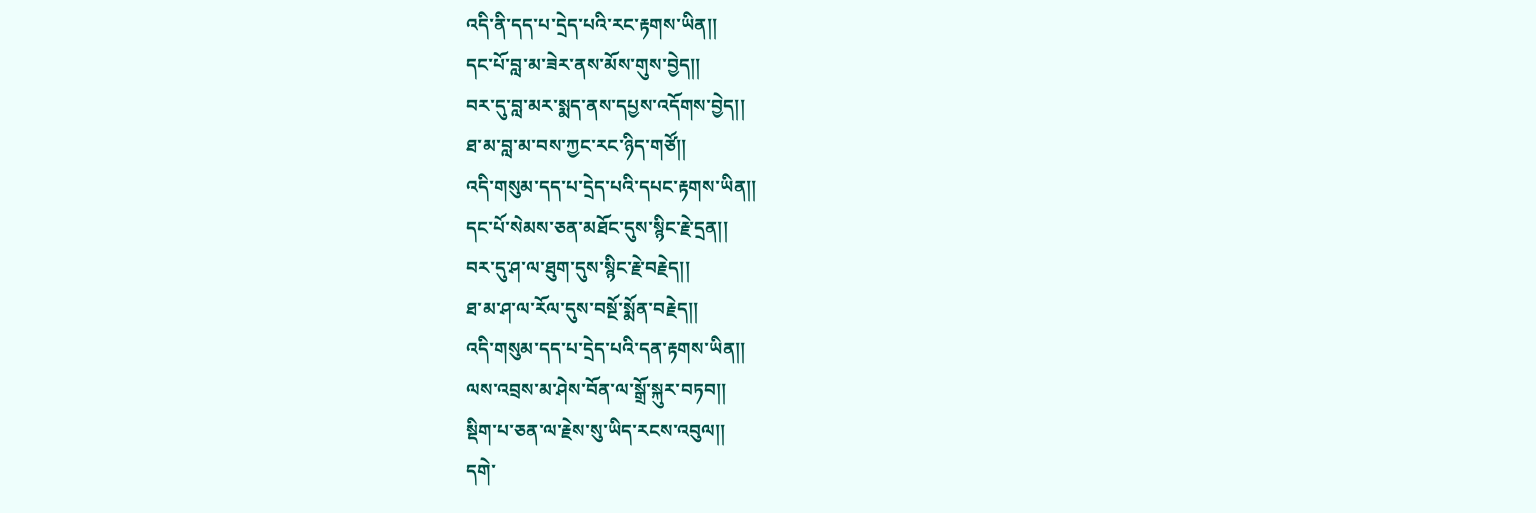འདི་ནི་དད་པ་དྲེད་པའི་རང་རྟགས་ཡིན།།
དང་པོ་བླ་མ་ཟེར་ནས་མོས་གུས་བྱེད།།
བར་དུ་བླ་མར་སྨད་ནས་དཔྱས་འདོགས་བྱེད།།
ཐ་མ་བླ་མ་བས་ཀྱང་རང་ཉིད་གཙོ།།
འདི་གསུམ་དད་པ་དྲེད་པའི་དཔང་རྟགས་ཡིན།།
དང་པོ་སེམས་ཅན་མཐོང་དུས་སྙིང་རྗེ་དྲན།།
བར་དུ་ཤ་ལ་ཐུག་དུས་སྙིང་རྗེ་བརྗེད།།
ཐ་མ་ཤ་ལ་རོལ་དུས་བསྔོ་སྨོན་བརྗེད།།
འདི་གསུམ་དད་པ་དྲེད་པའི་དན་རྟགས་ཡིན།།
ལས་འབྲས་མ་ཤེས་བོན་ལ་སྒྲོ་སྐུར་བཏབ།།
སྡིག་པ་ཅན་ལ་རྗེས་སུ་ཡིད་རངས་འབུལ།།
དགེ་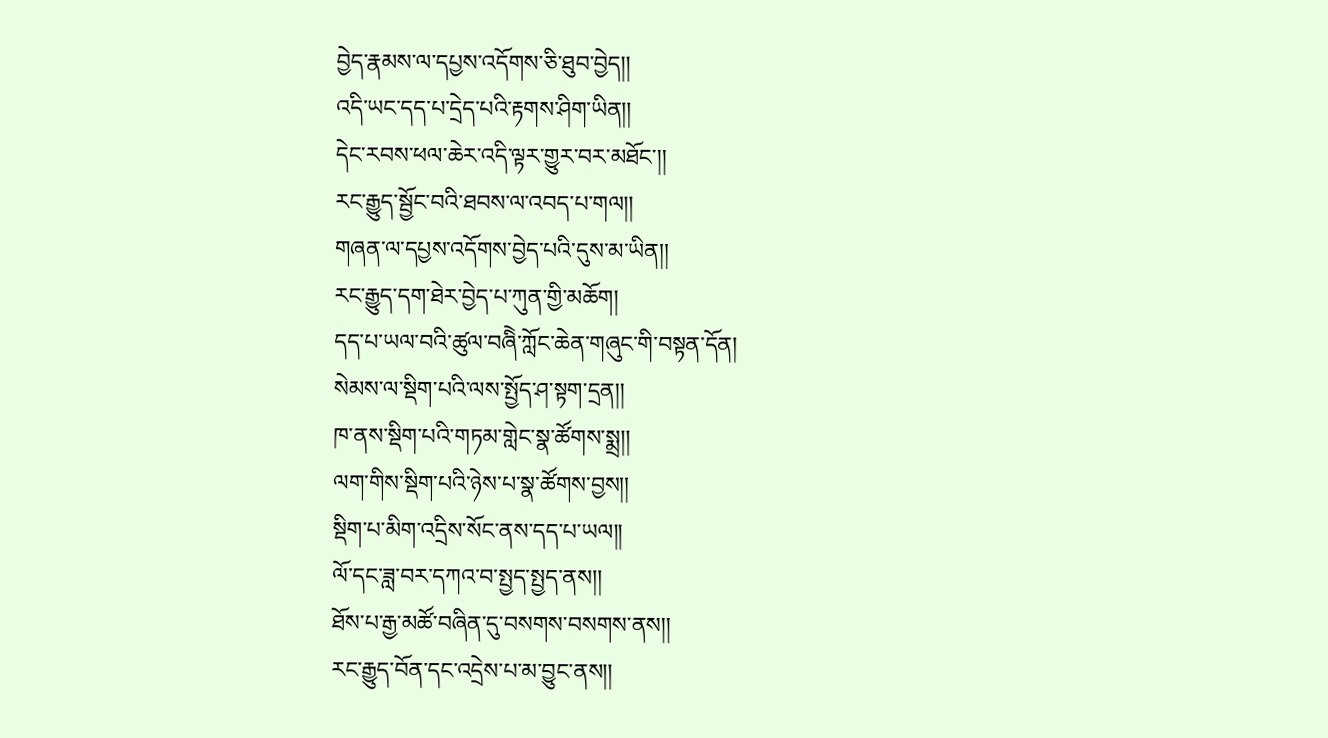བྱེད་རྣམས་ལ་དཔྱས་འདོགས་ཅི་ཐུབ་བྱེད།།
འདི་ཡང་དད་པ་དྲེད་པའི་རྟགས་ཤིག་ཡིན།།
དེང་རབས་ཕལ་ཆེར་འདི་ལྟར་གྱུར་བར་མཐོང་།།
རང་རྒྱུད་སྦྱོང་བའི་ཐབས་ལ་འབད་པ་གལ།།
གཞན་ལ་དཔྱས་འདོགས་བྱེད་པའི་དུས་མ་ཡིན།།
རང་རྒྱུད་དག་ཐེར་བྱེད་པ་ཀུན་གྱི་མཆོག།
དད་པ་ཡལ་བའི་ཚུལ་བཞིེ་ཀློང་ཆེན་གཞུང་གི་བསྟན་དོན།
སེམས་ལ་སྡིག་པའི་ལས་སྤྱོད་ཤ་སྟག་དྲན།།
ཁ་ནས་སྡིག་པའི་གཏམ་གླེང་སྣ་ཚོགས་སྨྲ།།
ལག་གིས་སྡིག་པའི་ཉེས་པ་སྣ་ཚོགས་བྱས།།
སྡིག་པ་མིག་འདྲིས་སོང་ནས་དད་པ་ཡལ།།
ལོ་དང་ཟླ་བར་དཀའ་བ་སྤྱད་སྤྱད་ནས།།
ཐོས་པ་རྒྱ་མཚོ་བཞིན་དུ་བསགས་བསགས་ནས།།
རང་རྒྱུད་བོན་དང་འདྲེས་པ་མ་བྱུང་ནས།།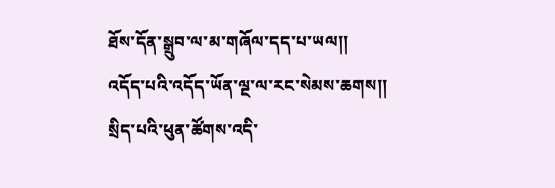ཐོས་དོན་སྒྲུབ་ལ་མ་གཞོལ་དད་པ་ཡལ།།
འདོད་པའི་འདོད་ཡོན་ལྔ་ལ་རང་སེམས་ཆགས།།
སྲིད་པའི་ཕུན་ཚོགས་འདི་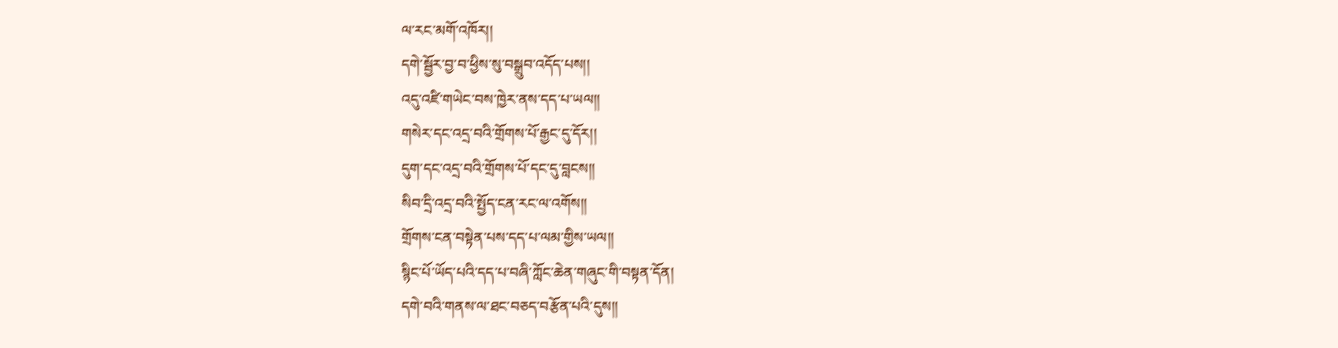ལ་རང་མགོ་འཁོར།།
དགེ་སྦྱོར་བྱ་བ་ཕྱིས་སུ་བསྒྲུབ་འདོད་པས།།
འདུ་འཛི་གཡེང་བས་ཁྱེར་ནས་དད་པ་ཡལ།།
གསེར་དང་འདྲ་བའི་གྲོགས་པོ་རྒྱང་དུ་དོར།།
དུག་དང་འདྲ་བའི་གྲོགས་པོ་དང་དུ་བླངས།།
སིབ་དྲི་འདྲ་བའི་སྤྱོད་ངན་རང་ལ་འགོས།།
གྲོགས་ངན་བསྟེན་པས་དད་པ་ལམ་གྱིས་ཡལ།།
སྙིང་པོ་ཡོད་པའི་དད་པ་བཞི་ཀློང་ཆེན་གཞུང་གི་བསྟན་དོན།
དགེ་བའི་གནས་ལ་ཐང་བཅད་བརྩོན་པའི་དུས།།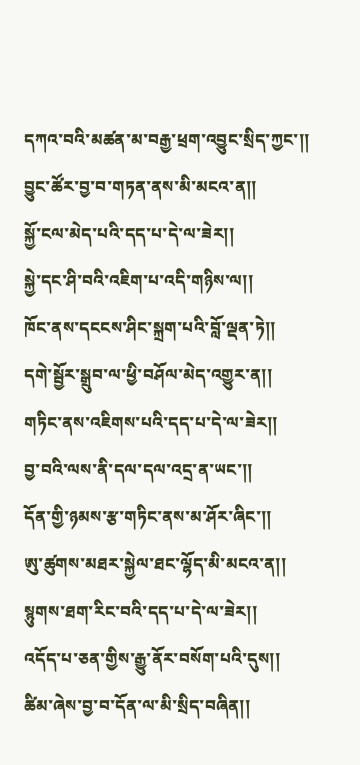དཀའ་བའི་མཚན་མ་བརྒྱ་ཕྲག་འབྱུང་སྲིད་ཀྱང་།།
བྱུང་ཚོར་བྱ་བ་གཏན་ནས་མི་མངའ་ན།།
སྐྱོ་ངལ་མེད་པའི་དད་པ་དེ་ལ་ཟེར།།
སྐྱེ་དང་ཤི་བའི་འཇིག་པ་འདི་གཉིས་ལ།།
ཁོང་ནས་དངངས་ཤིང་སྐྲག་པའི་བློ་ལྡན་ཏེ།།
དགེ་སྦྱོར་སྒྲུབ་ལ་ཕྱི་བཤོལ་མེད་འགྱུར་ན།།
གཏིང་ནས་འཇིགས་པའི་དད་པ་དེ་ལ་ཟེར།།
བྱ་བའི་ལས་ནི་དལ་དལ་འདྲ་ན་ཡང་།།
དོན་གྱི་ཉམས་རྩ་གཏིང་ནས་མ་ཤོར་ཞིང་།།
ཨུ་ཚུགས་མཐར་སྐྱེལ་ཐང་ལྷོད་མི་མངའ་ན།།
སྙུགས་ཐག་རིང་བའི་དད་པ་དེ་ལ་ཟེར།།
འདོད་པ་ཅན་གྱིས་རྒྱུ་ནོར་བསོག་པའི་དུས།།
ཚིམ་ཞེས་བྱ་བ་དོན་ལ་མི་སྲིད་བཞིན།།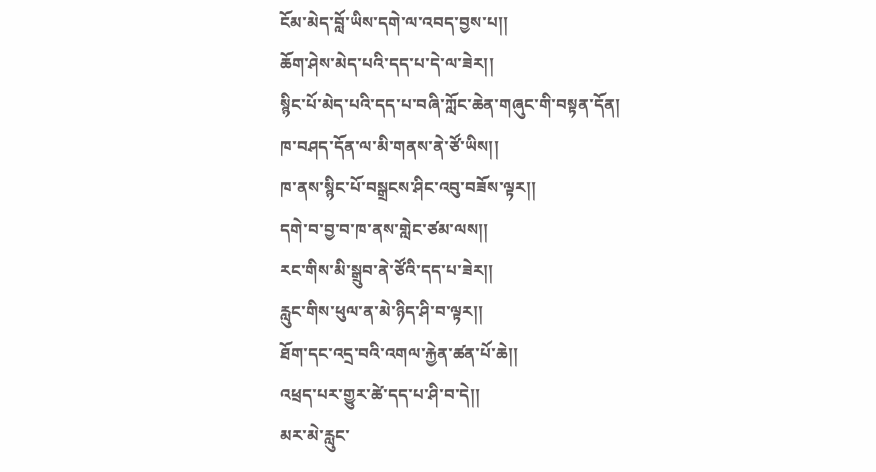ངོམ་མེད་བློ་ཡིས་དགེ་ལ་འབད་བྱས་པ།།
ཆོག་ཤེས་མེད་པའི་དད་པ་དེ་ལ་ཟེར།།
སྙིང་པོ་མེད་པའི་དད་པ་བཞི་ཀློང་ཆེན་གཞུང་གི་བསྟན་དོན།
ཁ་བཤད་དོན་ལ་མི་གནས་ནེ་ཙོ་ཡིས།།
ཁ་ནས་སྙིང་པོ་བསྒྲངས་ཤིང་འབུ་བཟོས་ལྟར།།
དགེ་བ་བྱ་བ་ཁ་ནས་གླེང་ཙམ་ལས།།
རང་གིས་མི་སྒྲུབ་ནེ་ཙོའི་དད་པ་ཟེར།།
རླུང་གིས་ཕུལ་ན་མེ་ཉིད་ཤི་བ་ལྟར།།
ཐོག་དང་འདྲ་བའི་འགལ་རྐྱེན་ཚན་པོ་ཆེ།།
འཕྲད་པར་གྱུར་ཚེ་དད་པ་ཤི་བ་དེ།།
མར་མེ་རླུང་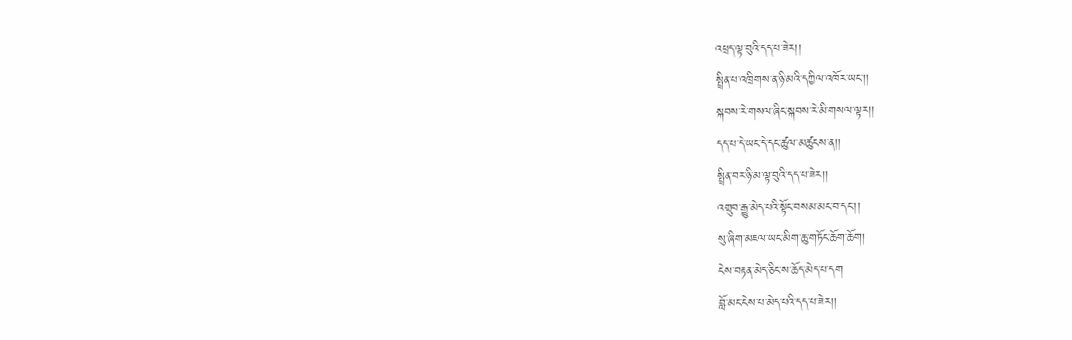འཕྲད་ལྟ་བུའི་དད་པ་ཟེར།།
སྤྲིན་པ་འཁྲིགས་ན་ཉི་མའི་དཀྱིལ་འཁོར་ཡང་།།
སྐབས་རེ་གསལ་ཞིང་སྐབས་རེ་མི་གསལ་ལྟར།།
དད་པ་དེ་ཡང་དེ་དང་ཚུལ་མཚུངས་ན།།
སྤྲིན་བར་ཉི་མ་ལྟ་བུའི་དད་པ་ཟེར།།
འགྲུབ་རྒྱུ་མེད་པའི་སྟོང་བསམ་མང་བ་དང་།།
སུ་ཞིག་མཇལ་ཡང་མིག་ཆུ་གཏོང་ཆོག་ཆོག།
ངེས་བརྟན་མེད་ཅིང་ས་ཆོད་མེད་པ་དག
བློ་མང་ངེས་པ་མེད་པའི་དད་པ་ཟེར།།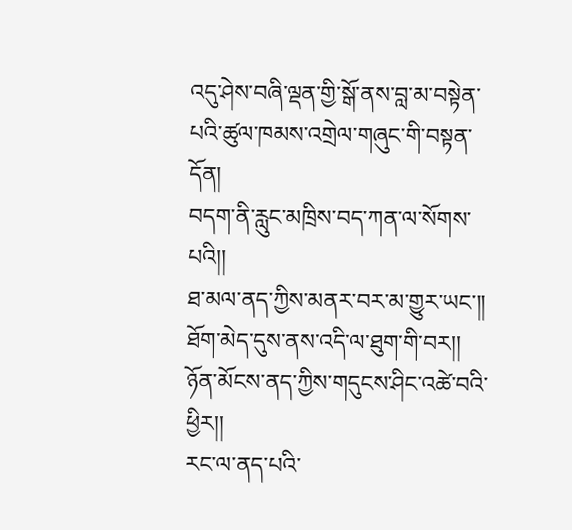འདུ་ཤེས་བཞི་ལྡན་གྱི་སྒོ་ནས་བླ་མ་བསྟེན་པའི་ཚུལ་ཁམས་འགྲེལ་གཞུང་གི་བསྟན་དོན།
བདག་ནི་རླུང་མཁྲིས་བད་ཀན་ལ་སོགས་པའི།།
ཐ་མལ་ནད་ཀྱིས་མནར་བར་མ་གྱུར་ཡང་།།
ཐོག་མེད་དུས་ནས་འདི་ལ་ཐུག་གི་བར།།
ཉོན་མོངས་ནད་ཀྱིས་གདུངས་ཤིང་འཚེ་བའི་ཕྱིར།།
རང་ལ་ནད་པའི་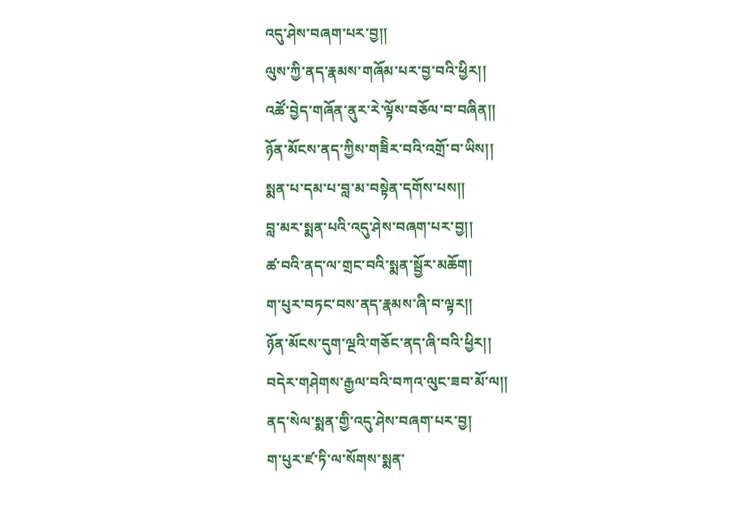འདུ་ཤེས་བཞག་པར་བྱ།།
ལུས་ཀྱི་ནད་རྣམས་གཞོམ་པར་བྱ་བའི་ཕྱིར།།
འཚོ་བྱེད་གཞོན་ནུར་རེ་ལྟོས་བཅོལ་བ་བཞིན།།
ཉོན་མོངས་ནད་ཀྱིས་གཟིེར་བའི་འགྲོ་བ་ཡིས།།
སྨན་པ་དམ་པ་བླ་མ་བསྟེན་དགོས་པས།།
བླ་མར་སྨན་པའི་འདུ་ཤེས་བཞག་པར་བྱ།།
ཚ་བའི་ནད་ལ་གྲང་བའི་སྨན་སྦྱོར་མཆོག།
ག་པུར་བཏང་བས་ནད་རྣམས་ཞི་བ་ལྟར།།
ཉོན་མོངས་དུག་ལྔའི་གཅོང་ནད་ཞི་བའི་ཕྱིར།།
བདེར་གཤེགས་རྒྱལ་བའི་བཀའ་ལུང་ཟབ་མོ་ལ།།
ནད་སེལ་སྨན་གྱི་འདུ་ཤེས་བཞག་པར་བྱ།
ག་པུར་ཛ་ཏི་ལ་སོགས་སྨན་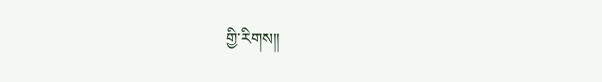གྱི་རིགས།།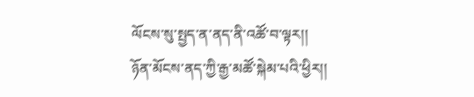ལོངས་སུ་སྤྱད་ན་ནད་ནི་འཚོ་བ་ལྟར།།
ཉོན་མོངས་ནད་ཀྱི་རྒྱ་མཚོ་སྐེམ་པའི་ཕྱིར།།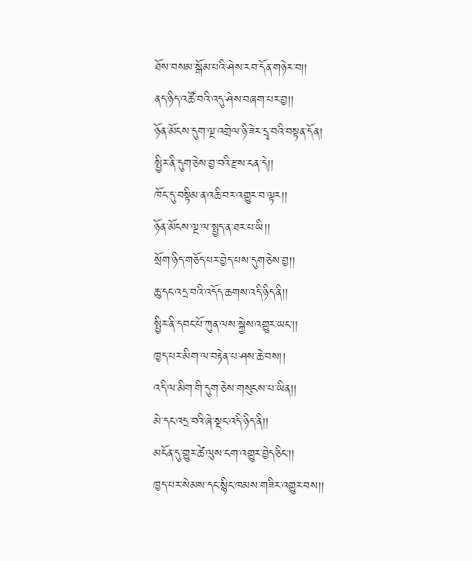ཐོས་བསམ་སྒོམ་པའི་ཤེས་རབ་དོན་གཉེར་བ།།
ནད་ཉིད་འཚོ་བའི་འདུ་ཤེས་བཞག་པར་བྱ།།
ཉོན་མོངས་དུག་ལྔ་འགྲེལ་ཉི་ཟེར་དྲྭ་བའི་བསྟན་དོན།
སྤྱིར་ནི་དུག་ཅེས་བྱ་བའི་རྫས་ངན་དེ།།
ཁོང་དུ་བསྟིམ་ན་འཆི་བར་འགྱུར་བ་ལྟར།།
ཉོན་མོངས་ལྔ་ལ་སྤྱད་ན་ཐར་པ་ཡི།།
སྲོག་ཉིད་གཅོད་པར་བྱེད་པས་དུག་ཅེས་བྱ།།
ཆུ་དང་འདྲ་བའི་འདོད་ཆགས་འདི་ཉིད་ནི།།
སྤྱིར་ནི་དབང་པོ་ཀུན་ལས་སྐྱེས་འགྱུར་ཡང་།།
ཁྱད་པར་མིག་ལ་བརྟེན་པ་ཤས་ཆེ་བས།།
འདི་ལ་མིག་གི་དུག་ཅེས་གསུངས་པ་ཡིན།།
མེ་དང་འདྲ་བའི་ཞེ་སྡང་འདི་ཉིད་ནི།།
མངོན་དུ་གྱུར་ཚེ་ལུས་ངག་འགྱུར་བྱེད་ཅིང་།།
ཁྱད་པར་སེམས་དང་སྙིང་ཁམས་གཟིར་འགྱུར་བས།།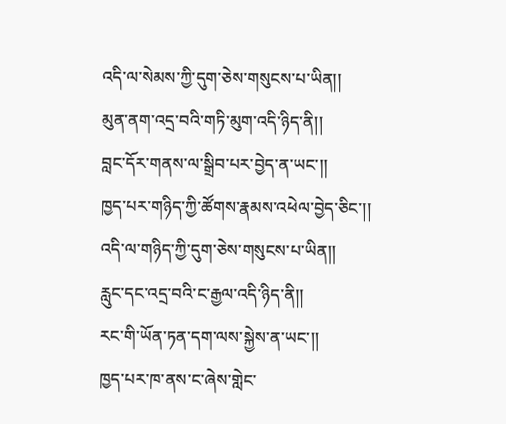འདི་ལ་སེམས་ཀྱི་དུག་ཅེས་གསུངས་པ་ཡིན།།
མུན་ནག་འདྲ་བའི་གཏི་མུག་འདི་ཉིད་ནི།།
བླང་དོར་གནས་ལ་སྒྲིབ་པར་བྱེད་ན་ཡང་།།
ཁྱད་པར་གཉིད་ཀྱི་ཚོགས་རྣམས་འཕེལ་བྱེད་ཅིང་།།
འདི་ལ་གཉིད་ཀྱི་དུག་ཅེས་གསུངས་པ་ཡིན།།
རླུང་དང་འདྲ་བའི་ང་རྒྱལ་འདི་ཉིད་ནི།།
རང་གི་ཡོན་ཏན་དག་ལས་སྐྱེས་ན་ཡང་།།
ཁྱད་པར་ཁ་ནས་ང་ཞེས་གླེང་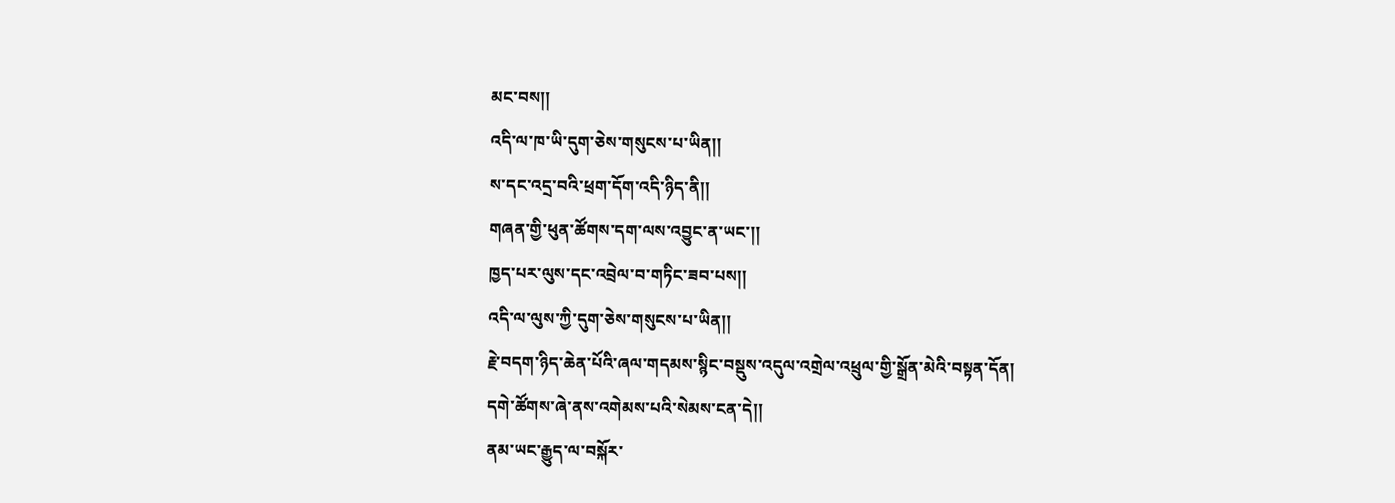མང་བས།།
འདི་ལ་ཁ་ཡི་དུག་ཅེས་གསུངས་པ་ཡིན།།
ས་དང་འདྲ་བའི་ཕྲག་དོག་འདི་ཉིད་ནི།།
གཞན་གྱི་ཕུན་ཚོགས་དག་ལས་འབྱུང་ན་ཡང་།།
ཁྱད་པར་ལུས་དང་འབྲེལ་བ་གཏིང་ཟབ་པས།།
འདི་ལ་ལུས་ཀྱི་དུག་ཅེས་གསུངས་པ་ཡིན།།
རྗེ་བདག་ཉིད་ཆེན་པོའི་ཞལ་གདམས་སྙིང་བསྡུས་འདུལ་འགྲེལ་འཕྲུལ་གྱི་སྒྲོན་མེའི་བསྟན་དོན།
དགེ་ཚོགས་ཞེ་ནས་འགེམས་པའི་སེམས་ངན་དེ།།
ནམ་ཡང་རྒྱུད་ལ་བསྐོར་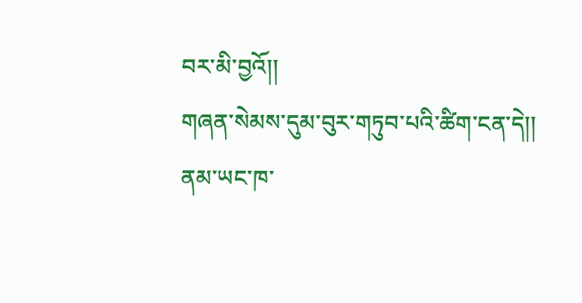བར་མི་བྱའོ།།
གཞན་སེམས་དུམ་བུར་གཏུབ་པའི་ཚིག་ངན་དེ།།
ནམ་ཡང་ཁ་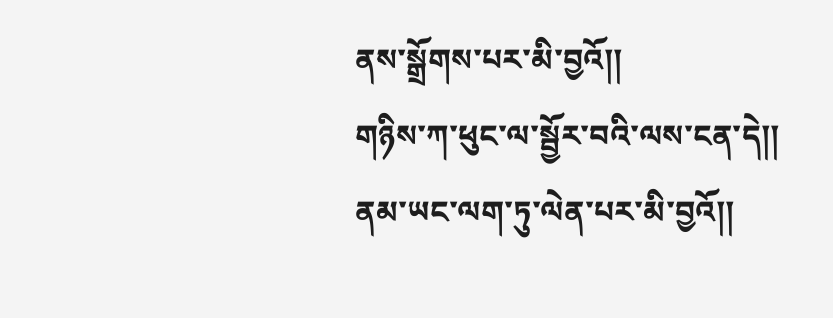ནས་སྒྲོགས་པར་མི་བྱའོ།།
གཉིས་ཀ་ཕུང་ལ་སྦྱོར་བའི་ལས་ངན་དེ།།
ནམ་ཡང་ལག་ཏུ་ལེན་པར་མི་བྱའོ།།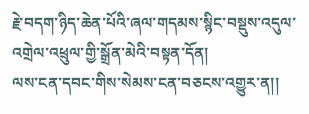རྗེ་བདག་ཉིད་ཆེན་པོའི་ཞལ་གདམས་སྙིང་བསྡུས་འདུལ་འགྲེལ་འཕྲུལ་གྱི་སྒྲོན་མེའི་བསྟན་དོན།
ལས་ངན་དབང་གིས་སེམས་ངན་བཅངས་འགྱུར་ན།།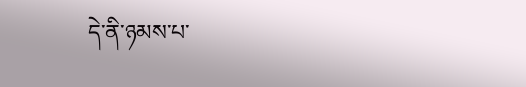དེ་ནི་ཉམས་པ་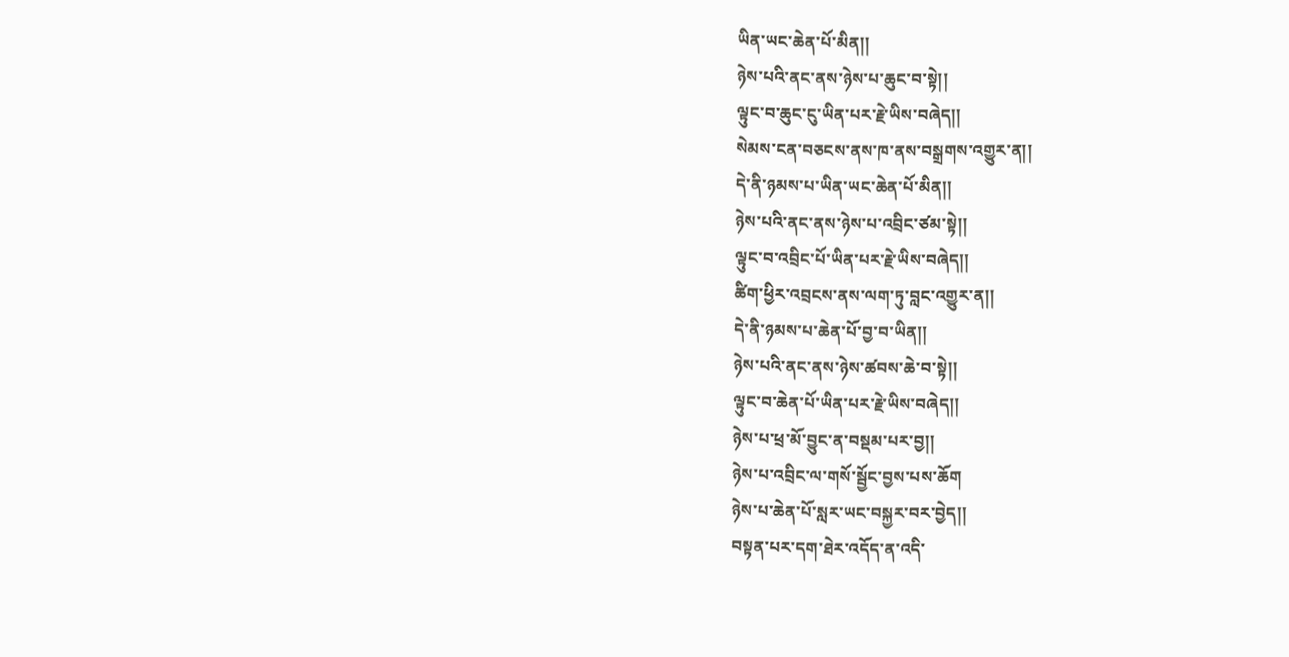ཡིན་ཡང་ཆེན་པོ་མིན།།
ཉེས་པའི་ནང་ནས་ཉེས་པ་ཆུང་བ་སྟེ།།
ལྟུང་བ་ཆུང་ངུ་ཡིན་པར་རྗེ་ཡིས་བཞེད།།
སེམས་ངན་བཅངས་ནས་ཁ་ནས་བསྒྲགས་འགྱུར་ན།།
དེ་ནི་ཉམས་པ་ཡིན་ཡང་ཆེན་པོ་མིན།།
ཉེས་པའི་ནང་ནས་ཉེས་པ་འབྲིང་ཙམ་སྟེ།།
ལྟུང་བ་འབྲིང་པོ་ཡིན་པར་རྗེ་ཡིས་བཞེད།།
ཚིག་ཕྱིར་འབྲངས་ནས་ལག་ཏུ་བླང་འགྱུར་ན།།
དེ་ནི་ཉམས་པ་ཆེན་པོ་བྱ་བ་ཡིན།།
ཉེས་པའི་ནང་ནས་ཉེས་ཚབས་ཆེ་བ་སྟེ།།
ལྟུང་བ་ཆེན་པོ་ཡིན་པར་རྗེ་ཡིས་བཞེད།།
ཉེས་པ་ཕྲ་མོ་བྱུང་ན་བསྡམ་པར་བྱ།།
ཉེས་པ་འབྲིང་ལ་གསོ་སྦྱོང་བྱས་པས་ཆོག
ཉེས་པ་ཆེན་པོ་སླར་ཡང་བསྐྱར་བར་བྱེད།།
བསྟན་པར་དག་ཐེར་འདོད་ན་འདི་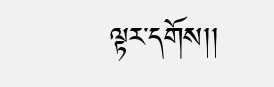ལྟར་དགོས།།